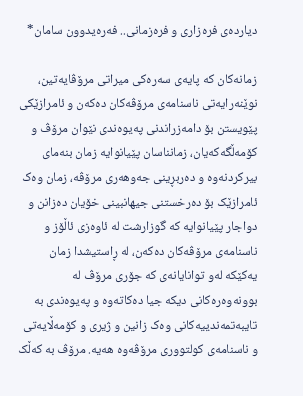دیاردەی فرەزاری و فرەزمانی.. فەرەیدوون سامان*

زمانەکان کە پایەی سەرەکی میراتی مرۆڤایەتین، نوێنەرایەتی ناسنامەی مرۆڤەکان دەکەن و ئامرازێکی پێویستن بۆ دامەزراندنی پەیوەندی نێوان مرۆڤ و کۆمەڵگەکەیان، زمانناسان پێیانوایە زمان بنەمای بیرکردنەوە و دەربڕینی جەوهەری مرۆڤە، زمان وەک ئامرازێک بۆ دەرخستنی جیهانبینی خۆیان دەزانن و دواجار پێیانوایە کە گوزارشت لە ئاوەزی ئاڵۆز و ناسنامەی مرۆڤەکان دەکەن، لە ڕاستیشدا زمان یەکێکە لەو توانایانەی کە جۆری مرۆڤ لە بوونەوەرەکانی دیکە جیا دەکاتەوە و پەیوەندی بە تایبەتمەندییەکانی وەک زانین و ژیری و کۆمەڵایەتی و ناسنامەی کولتووری مرۆڤەوە هەیە. مرۆڤ بە کەڵک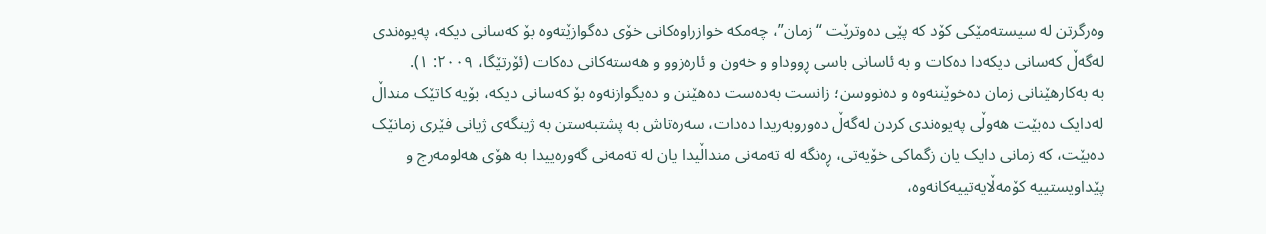وەرگرتن لە سیستەمێکی کۆد کە پێی دەوترێت “زمان”، چەمکە خوازراوەکانی خۆی دەگوازێتەوە بۆ کەسانی دیکە، پەیوەندی لەگەڵ کەسانی دیکەدا دەکات و بە ئاسانی باسی ڕووداو و خەون و ئارەزوو و هەستەکانی دەکات (ئۆرتێگا، ٢٠٠٩: ١).
بە بەکارهێنانی زمان دەخوێننەوە و دەنووسن؛ زانست بەدەست دەهێنن و دەیگوازنەوە بۆ کەسانی دیکە، بۆیە کاتێک منداڵ لەدایک دەبێت هەوڵی پەیوەندی کردن لەگەڵ دەوروبەریدا دەدات، سەرەتاش بە پشتبەستن بە ژینگەی ژیانی فێری زمانێک دەبێت، کە زمانی دایک یان زگماکی خۆیەتی، ڕەنگە لە تەمەنی منداڵیدا یان لە تەمەنی گەورەییدا بە هۆی هەلومەرج و پێداویستییە کۆمەڵایەتییەکانەوە،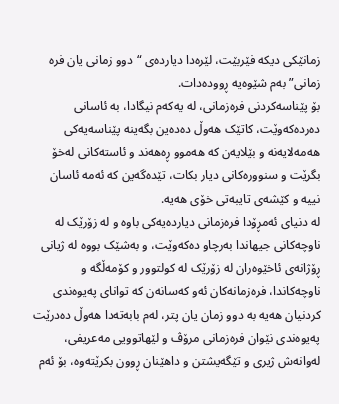زمانێکی دیکە فێربێت، لێرەدا دیاردەی “دوو زمانی یان فرە زمانی” بەم شێوەیە ڕوودەدات.
بۆ پێناسەکردنی فرەزمانی، لە یەکەم نیگادا، بە ئاسانی دەردەکەوێت، کاتێک هەوڵ دەدەین بگەینە پێناسەیەکی هەمەلایەنە و بێلایەن کە هەموو ڕەهەند و ئاستەکانی لەخۆ بگرێت و سنوورەکانی دیار بکات، تێدەگەین کە ئەمە ئاسان نییە و کێشەی تایبەتی خۆی هەیە.
لە دنیای ئەمڕۆدا فرەزمانی دیاردەیەکی باوە و لە زۆرێک لە ناوچەکانی جیهاندا بەرچاو دەکەوێت، و بەشێک بووە لە ژیانی ڕۆژانەی ئاخێوەران لە زۆرێک لە کولتوور و کۆمەڵگە و ناوچەکاندا، فرەزمانەکان ئەو کەسانەن کە توانای پەیوەندی کردنیان هەیە بە دوو زمان یان پتر، لەم بابەتەدا هەوڵ دەدرێت پەیوەندی نێوان فرەزمانی مرۆڤ و لێهاتوویی مەعریفی، لەوانەش ژیری و تێگەیشتن و داهێنان ڕوون بکرێتەوە، بۆ ئەم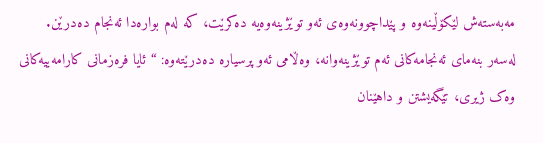مەبەستەش لێکۆڵینەوە و پێداچوونەوەی ئەو توێژینەوەیە دەکرێت، کە لەم بوارەدا ئەنجام دەدرێن.
لەسەر بنەمای ئەنجامەکانی ئەم توێژینەوانە، وەڵامی ئەو پرسیارە دەدرێتەوە: “ئایا فرەزمانی کارامەییەکانی وەک ژیری، تێگەیشتن و داهێنان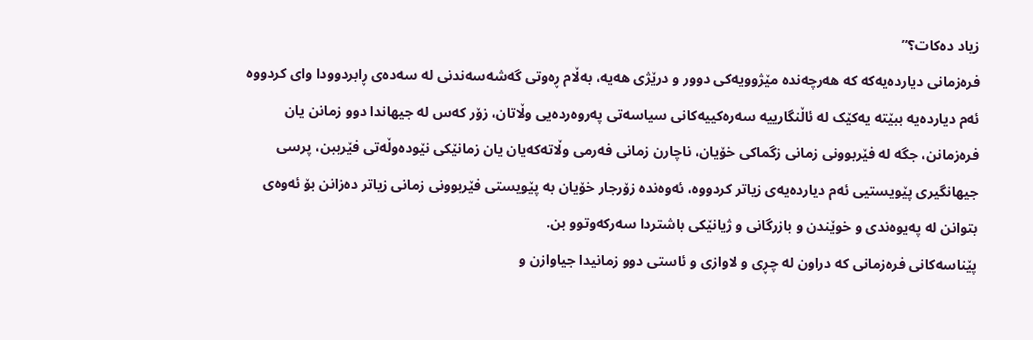زیاد دەکات؟”
فرەزمانی دیاردەیەکە کە هەرچەندە مێژوویەکی دوور و درێژی هەیە، بەڵام ڕەوتی گەشەسەندنی لە سەدەی ڕابردوودا وای کردووە ئەم دیاردەیە ببێتە یەکێک لە ئاڵنگارییە سەرەکییەکانی سیاسەتی پەروەردەیی وڵاتان، زۆر کەس لە جیهاندا دوو زمانن یان فرەزمانن، جگە لە فێربوونی زمانی زگماکی خۆیان، ناچارن زمانی فەرمی وڵاتەکەیان یان زمانێکی نێودەوڵەتی فێرببن، پرسی جیهانگیری پێویستیی ئەم دیاردەیەی زیاتر کردووە، ئەوەندە زۆرجار خۆیان بە پێویستی فێربوونی زمانی زیاتر دەزانن بۆ ئەوەی بتوانن لە پەیوەندی و خوێندن و بازرگانی و ژیانێکی باشتردا سەرکەوتوو بن.
پێناسەکانی فرەزمانی کە دراون لە چڕی و لاوازی و ئاستی دوو زمانیدا جیاوازن و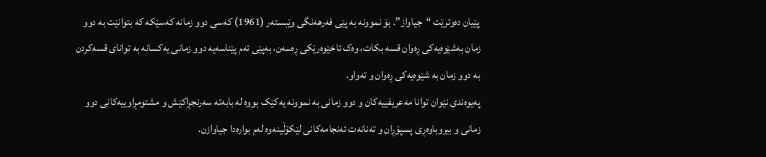پێیان دەوترێت “جیاواز”. بۆ نموونە بە پێی فەرهەنگی وێبستەر (1961) کەسی دوو زمانە کەسێکە کە بتوانێت بە دوو زمان بەشێوەیەکی ڕەوان قسە بکات، وەک ئاخێوەرێکی ڕەسەن، بەپێی ئەم پێناسەیە دوو زمانی یەکسانە بە توانای قسەکردن بە دوو زمان بە شێوەیەکی ڕەوان و تەواو.
پەیوەندی نێوان توانا مەعریفییەکان و دوو زمانی بە نموونە یەکێک بووە لە بابەتە سەرنجڕاکێش و مشتومڕاوییەکانی دوو زمانی و بیروباوەڕی پسپۆڕان و تەنانەت ئەنجامەکانی لێکۆڵینەوە لەم بوارەدا جیاوازن.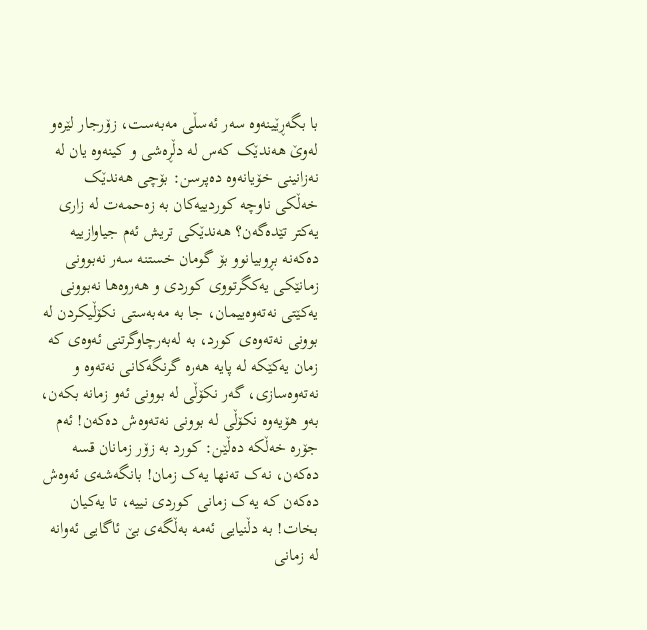با بگەڕێینەوە سەر ئەسڵی مەبەست، زۆرجار لێرەو لەوێ ھەندێک کەس لە دڵڕەشی و کینەوە یان لە نەزانینی خۆیانەوە دەپرسن: بۆچی ھەندێک خەڵکی ناوچە کوردییەکان بە زەحمەت لە زاری یەکتر تێدەگەن؟ ھەندێکی تریش ئەم جیاوازییە دەکەنە بڕوبیانوو بۆ گومان خستنە سەر نەبوونی زمانێکی یەکگرتووی کوردی و هەروەها نەبوونی یەکێتی نەتەوەییمان، جا بە مەبەستی نکۆڵیکردن لە بوونی نەتەوەی کورد، بە لەبەرچاوگرتنی ئەوەی کە زمان یەکێکە لە پایە ھەرە گرنگەکانی نەتەوە و نەتەوەسازی، گەر نکۆڵی لە بوونی ئەو زمانە بکەن، بەو ھۆیەوە نکۆڵی لە بوونی نەتەوەش دەکەن! ئەم جۆرە خەڵکە دەڵێن: کورد بە زۆر زمانان قسە دەکەن، نەک تەنھا یەک زمان! بانگەشەی ئەوەش دەکەن کە یەک زمانی کوردی نییە، تا یەکیان بخات! بە دڵنیایی ئەمە بەڵگەی بێ ئاگایی ئەوانە لە زمانی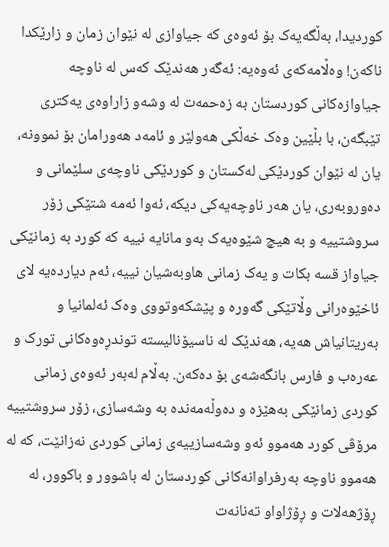کوردیدا، بەڵگەیەک بۆ ئەوەی کە جیاوازی لە نێوان زمان و زارێکدا ناکەن! وەڵامەکەی ئەوەیە: ئەگەر ھەندێک کەس لە ناوچە جیاوازەکانی کوردستان بە زەحمەت لە وشەو زاراوەی یەکتری تێبگەن، با بڵێین وەک خەڵکی هەولێر و ئامەد هەورامان بۆ نموونە، یان لە نێوان کوردێکی لەکستان و کوردێکی ناوچەی سلێمانی و دەوروبەری، یان ھەر ناوچەیەکی دیکە، ئەوا ئەمە شتێکی زۆر سروشتییە و بە ھیچ شێوەیەک بەو مانایە نییە کە کورد بە زمانێکی جیاواز قسە بکات و یەک زمانی ھاوبەشیان نییە، ئەم دیاردەیە لای ئاخێوەرانی وڵاتێکی گەورە و پێشکەوتووی وەک ئەلمانیا و بەریتانیاش هەیە، ھەندێک لە ناسیۆنالیستە توندڕەوەکانی تورک و عەرەب و فارس بانگەشەی بۆ دەکەن. بەڵام لەبەر ئەوەی زمانی کوردی زمانێکی بەھێزە و دەوڵەمەندە بە وشەسازی، زۆر سروشتییە مرۆڤی کورد ھەموو ئەو وشەسازییەی زمانی کوردی نەزانێت، کە لە ھەموو ناوچە بەرفراوانەکانی کوردستان لە باشوور و باکوور، لە ڕۆژهەلات و ڕۆژاواو تەنانەت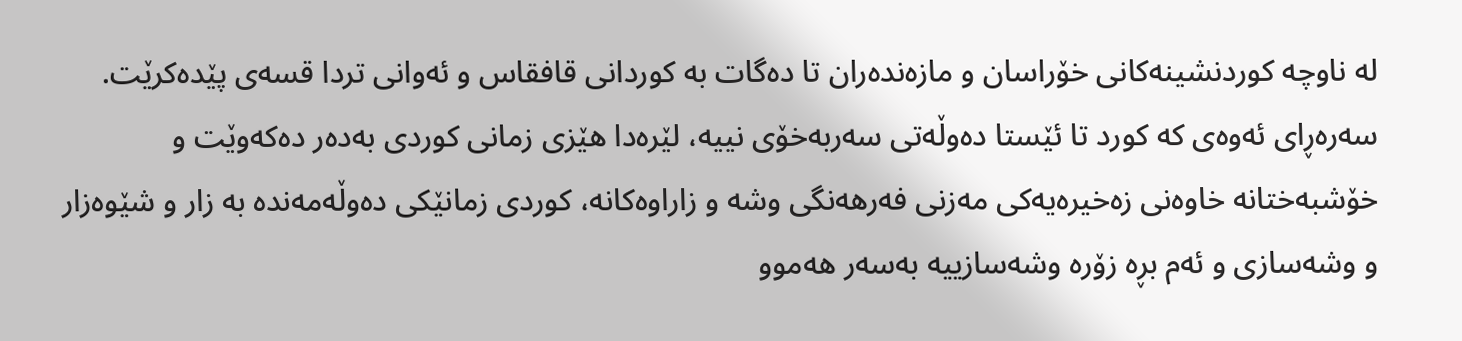لە ناوچە کوردنشینەکانی خۆراسان و مازەندەران تا دەگات بە کوردانی قافقاس و ئەوانی تردا قسەی پێدەکرێت.
سەرەڕای ئەوەی کە کورد تا ئێستا دەوڵەتی سەربەخۆی نییە، لێرەدا ھێزی زمانی کوردی بەدەر دەکەوێت و خۆشبەختانە خاوەنی زەخیرەیەکی مەزنی فەرهەنگی وشە و زاراوەکانە، کوردی زمانێکی دەوڵەمەندە بە زار و شێوەزار و وشەسازی و ئەم بڕە زۆرە وشەسازییە بەسەر ھەموو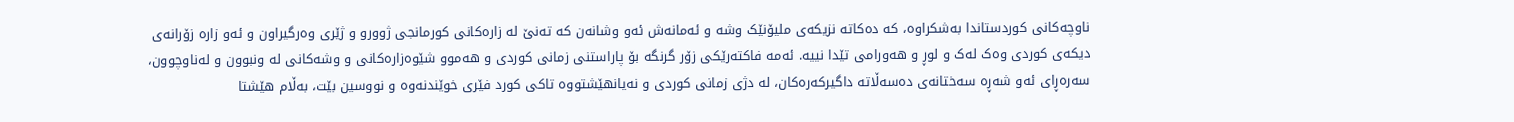ناوچەکانی کوردستاندا بەشکراوە، کە دەکاتە نزیکەی ملیۆنێک وشە و ئەمانەش ئەو وشانەن کە تەنێ لە زارەکانی کورمانجی ژوورو و ژێری وەرگیراون و ئەو زارە زۆرانەی دیکەی کوردی وەک لەک و لوڕ و هەورامی تێدا نییە. ئەمە فاکتەرێکی زۆر گرنگە بۆ پاراستنی زمانی کوردی و ھەموو شێوەزارەکانی و وشەکانی لە ونبوون و لەناوچوون، سەرەڕای ئەو شەڕە سەختانەی دەسەڵاتە داگیرکەرەکان، لە دژی زمانی کوردی و نەیانھێشتووە تاکی کورد فێری خوێندنەوە و نووسین بێت، بەڵام ھێشتا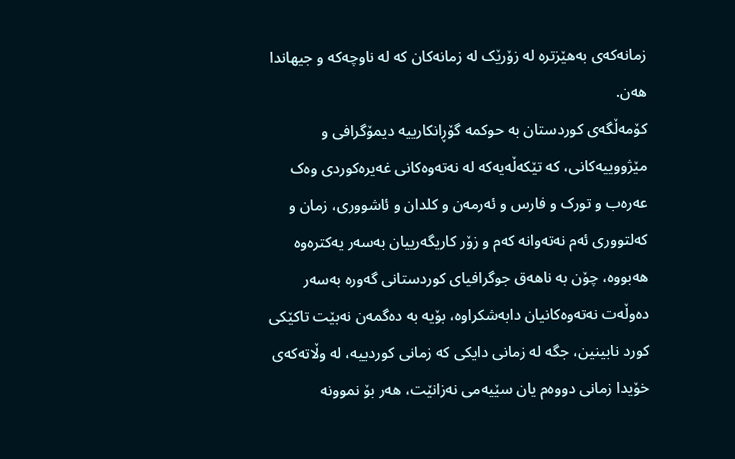زمانەکەی بەھێزترە لە زۆرێک لە زمانەکان کە لە ناوچەکە و جیھاندا ھەن.
کۆمەڵگەی کوردستان بە حوکمە گۆڕانکارییە دیمۆگرافی و مێژووییەکانی، کە تێکەڵەیەکە لە نەتەوەکانی غەیرەکوردی وەک عەرەب و تورک و فارس و ئەرمەن و کلدان و ئاشووری، زمان و کەلتووری ئەم نەتەوانە کەم و زۆر کاریگەرییان بەسەر یەکترەوە هەبووە، چۆن بە ناهەق جوگرافیای کوردستانی گەورە بەسەر دەوڵەت نەتەوەکانیان دابەشکراوە، بۆیە بە دەگمەن نەبێت تاکێکی کورد نابینین، جگە لە زمانی دایکی کە زمانی کوردییە، لە وڵاتەکەی خۆیدا زمانی دووەم یان سێیەمی نەزانێت، هەر بۆ نموونە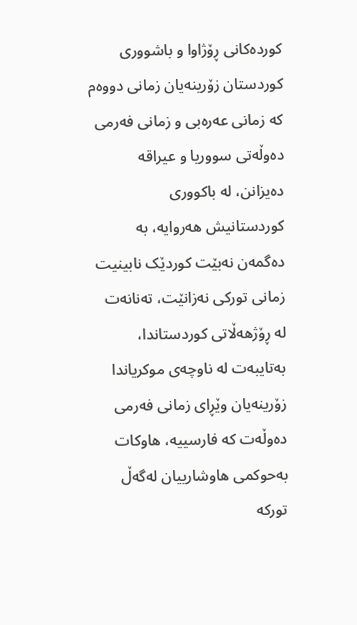کوردەکانی ڕۆژاوا و باشووری کوردستان زۆرینەیان زمانی دووەم کە زمانی عەرەبی و زمانی فەرمی دەوڵەتی سووریا و عیراقە دەیزانن، لە باکووری کوردستانیش هەروایە، بە دەگمەن نەبێت کوردێک نابینیت زمانی تورکی نەزانێت، تەنانەت لە ڕۆژهەڵاتی کوردستاندا، بەتایبەت لە ناوچەی موکریاندا زۆرینەیان وێڕای زمانی فەرمی دەوڵەت کە فارسییە، هاوکات بەحوکمی هاوشارییان لەگەڵ تورکە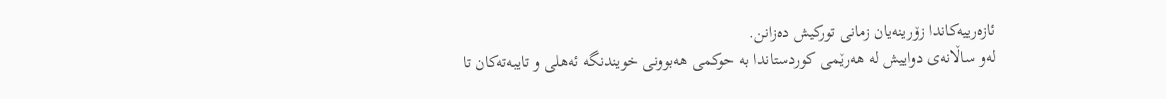ئازەرییەکاندا زۆرینەیان زمانی تورکیش دەزانن.
لەو ساڵانەی دواییش لە هەرێمی کوردستاندا بە حوکمی هەبوونی خویندنگە ئەهلی و تایبەتەکان تا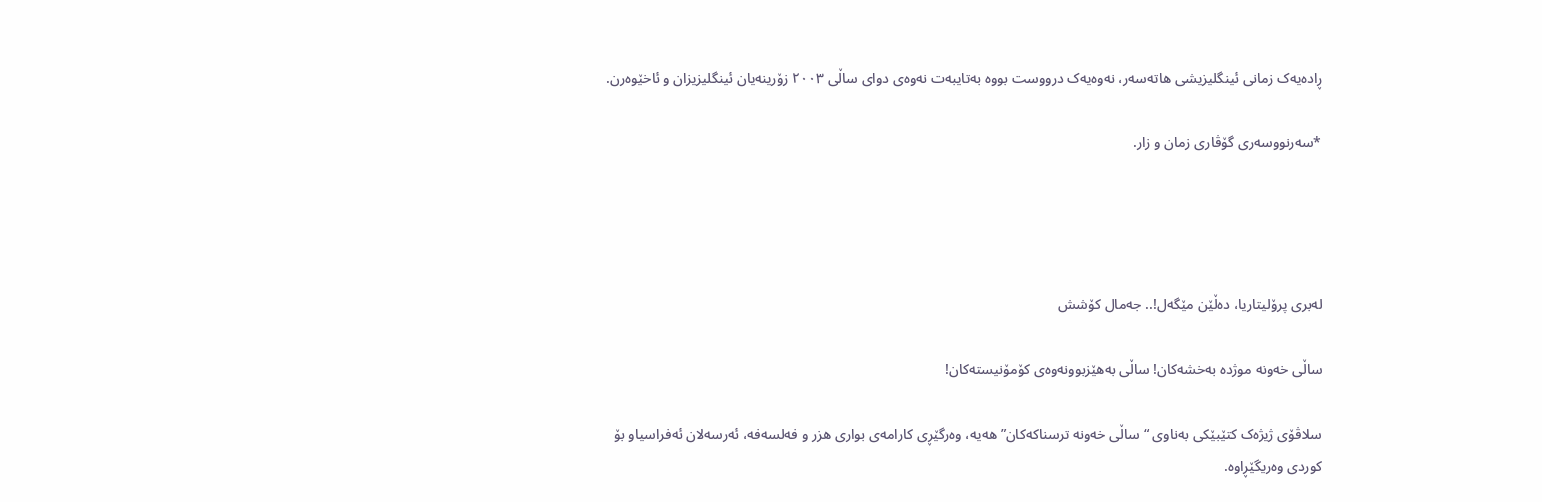ڕادەیەک زمانی ئینگلیزیشی هاتەسەر، نەوەیەک درووست بووە بەتایبەت نەوەی دوای ساڵی ٢٠٠٣ زۆرینەیان ئینگلیزیزان و ئاخێوەرن.

*سەرنووسەری گۆڤاری زمان و زار.




لەبری پرۆلیتاریا، دەڵێن مێگەل!.. جەمال کۆشش

ساڵی خەونە موژدە بەخشەکان! ساڵی بەهێزبوونەوەی کۆمۆنیستەکان!

سلاڤۆی ژیژەک کتێبێکی بەناوی “ساڵی خەونە ترسناکەکان” هەیە، وەرگێڕی کارامەی بواری هزر و فەلسەفە، ئەرسەلان ئەفراسیاو بۆ کوردی وەریگێڕاوە.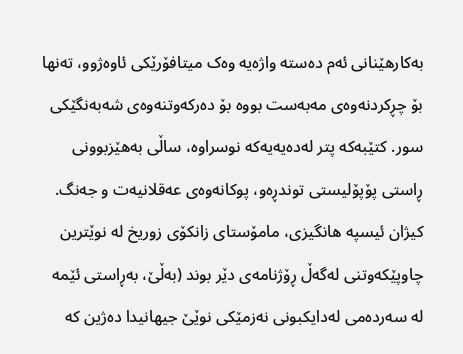بەکارهێنانی ئەم دەستە واژەیە وەک میتافۆرێکی ئاوەژوو، تەنها بۆ چڕکردنەوەی مەبەست بووە بۆ دەرکەوتنەوەی شەبەنگێکی سور. کتێبەکە پتر لەدەیەیەکە نوسراوە، ساڵی بەهێزبوونی ڕاستی پۆپۆلیستی توندڕەو، پوکانەوەی عەقلانیەت و جەنگ.
کیژان ئیسپه هانگیزی، مامۆستای زانکۆی زوریخ لە نوێترین چاوپێکەوتنی لەگەڵ ڕۆژنامەی دێر بوند (بەڵێ، بەڕاستی ئێمە لە سەردەمی لەدایکبونی نەزمێکی نوێێ جیهانیدا دەژین کە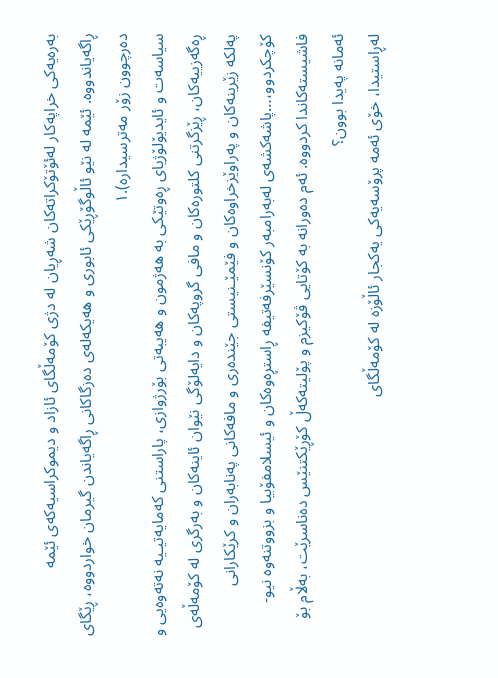بەرەیەکی خراپەکار لەئۆتۆکراتەکان شەڕیان لە دژی کۆمەڵگای ئازاد و دیموکراسیەکەی ئێمە ڕاگەیاندووە. ئێمە لە نێو ئاڵوگۆڕێکی ئابوری و هەیکەلەی دەزگاکانی ڕاگەیاندن گیرمان خواردووە، ڕێگای دەرچوون زۆر مەترسیدارە).١
سیاسەت و ئایدیۆلۆژیای ڕەوتێکی بە هەژمون و هەیبەتی بۆرژوازی، پاراستنی کەمایەتیـیە نەتەوەیی و ڕەگەزییەکان، ڕێزگرتنی کلتورەکان و مافی گروپەکان و دایەلۆگی نێوان ئاینەکان و بەرگری لە کۆمەڵەی پەلکە زێرینەکان و پەراوێزخراوەکان و فێمێـنیستی جێندەری و مافەکانی پەنابەران و کرێکارانی کۆچکردوو،…پاشەکشەی لەبەرامبەر کۆنسێرفەتیفە ڕاستڕەوەکان و ئیسلامفۆبیا و بزووتنەوە نیو-فاشیستەکاندا کردووە. ئەم دەورانە بە کۆتایی ڤۆکیزم و پۆلیتەکەڵ کۆڕێکتنێس دەناسرێت، بەڵام بۆ ئەمانە پەیدا بوون؟
لەڕاستیدا، خۆی ئەمە پرۆسەیەکی یەکجار ئاڵۆزە لە کۆمەڵگای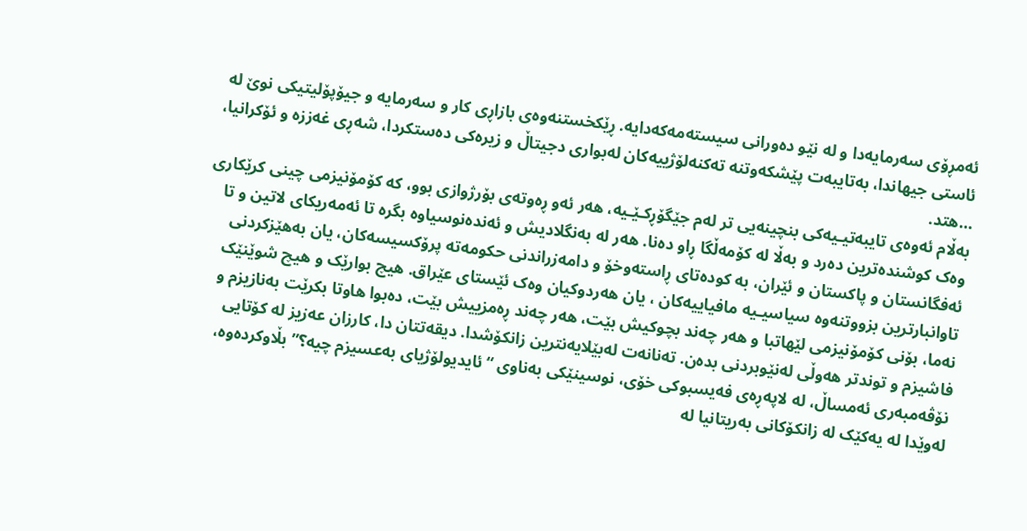ئەمڕۆی سەرمایەدا و لە نێو دەورانی سیستەمەکەدایە. ڕێکخستنەوەی بازاڕی کار و سەرمایە و جیۆپۆلیتیکی نوێ لە ئاستی جیهاندا، بەتایبەت پێشکەوتنە تەکنەلۆژییەکان لەبواری دجیتاڵ و زیرەکی دەستکردا، شەڕی غەززە و ئۆکرانیا، …هتد.
بەڵام ئەوەی تایبەتیـیەکی بنچینەیی تر لەم جێگۆڕکـێـیە، هەر ئەو ڕەوتەی بۆرژوازی بوو، کە کۆمۆنیزمی چینی کرێکاری وەک کوشندەترین دەرد و بەڵا لە کۆمەڵگا ڕاو دەنا. هەر لە بەنگلادیش و ئەندەنوسیاوە بگرە تا ئەمەریکای لاتین و تا ئەفگانستان و پاکستان و ئێران، بە کودەتای ڕاستەوخۆ و دامەزراندنی حکومەتە پرۆکسیسەکان، یان بەهێزکردنی تاوانبارترین بزووتنەوە سیاسیـیە مافیاییەکان ، یان هەردوکیان وەک ئێستای عێراق. هیچ بوارێک و هیچ شوێنێک نەما، بۆنی کۆمۆنیزمی لێهاتبا و هەر چەند بچوکیش بێت، هەر چەند ڕەمزییش بێت، دەبوا هاوتا بکرێت بەنازیزم و فاشیزم و توندتر هەوڵی لەنێوبردنی بدەن. تەنانەت لەبێلایەنترین زانکۆشدا. دیقەتتان دا، کارزان عەزیز لە کۆتایی نۆڤەمبەری ئەمساڵ، لە لاپەڕەی فەیسبوکی خۆی، نوسینێکی بەناوی “ئایدیولۆژیای بەعسیزم چیە؟” بڵاوکردەوە، لەوێدا لە یەکێک لە زانکۆکانی بەریتانیا لە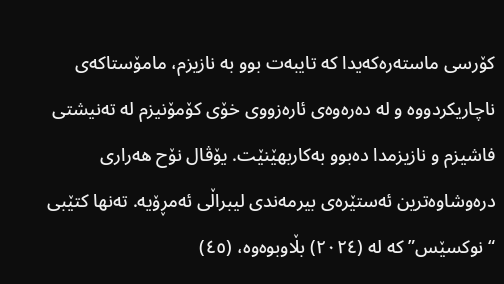کۆرسی ماستەرەکەیدا کە تایبەت بوو بە نازیزم، مامۆستاکەی ناچاریکردووە و لە دەرەوەی ئارەزووی خۆی کۆمۆنیزم لە تەنیشتی فاشیزم و نازیزمدا دەبوو بەکاربهێنێت. یۆڤال نۆح هەراری درەوشاوەترین ئەستێرەی بیرمەندی لیبراڵی ئەمڕۆیە. تەنها کتێبی “نوکسێس” کە لە (٢٠٢٤) بڵاوبوەوە، (٤٥)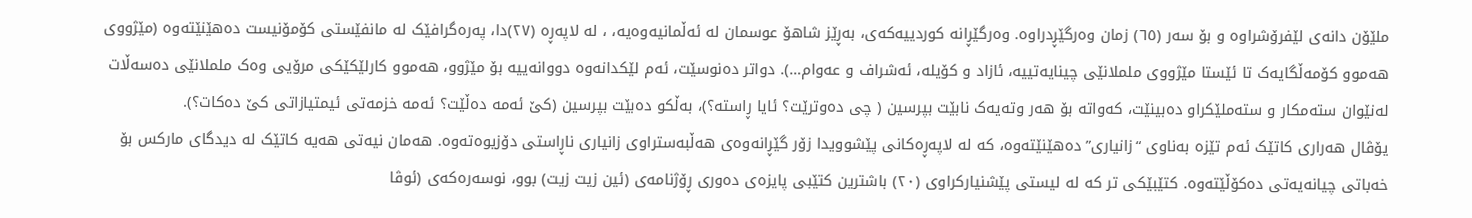ملێۆن دانەی لێفرۆشراوە و بۆ سەر (٦٥) زمان وەرگێڕدراوە. وەرگێڕانە کوردییەکەی، بەڕێز شاهۆ عوسمان لە ئەڵمانیەوەیە، ، لە لاپەڕە (٢٧)دا، پەرەگرافێک لە مانفێستی کۆمۆنیست دەهێنێتەوە (مێژووی هەموو کۆمەڵگایەک تا ئێستا مێژووی ململانێی چینایەتییە، ئازاد و کۆیلە، ئەشراف و عەوام…). دواتر دەنوسێت، ئەم لێکدانەوە دووانەییە بۆ مێژوو، هەموو کارلێکێکی مرۆیی وەک ململانێی دەسەڵات لەنێوان ستەمکار و ستەملێکراو دەبینێت، کەواتە بۆ هەر وتەیەک نابێت بپرسین ( چی دەوترێت؟ ئایا ڕاستە؟)، بەڵکو دەبێت بپرسین (کێ ئەمە دەڵێت؟ ئەمە خزمەتی ئیمتیازاتی کێ دەکات؟).
یۆڤال هەراری کاتێک ئەم تێزە بەناوی “زانیاری” دەهێنێتەوە، کە لە لاپەڕەکانی پێشوویدا زۆر گێڕانەوەی هەڵبەستراوی زانیاری ناڕاستی دۆزیوەتەوە. هەمان نیەتی هەیە کاتێک لە دیدگای مارکس بۆ خەباتی چیانەیەتی دەکۆڵێتەوە. کتێبێکی تر کە لە لیستی پێشنیارکراوی (٢٠) باشترین کتێبی پایزەی دەوری ڕۆژنامەی (ئین زیت زیت) بوو، نوسەرەکەی (ئوڤا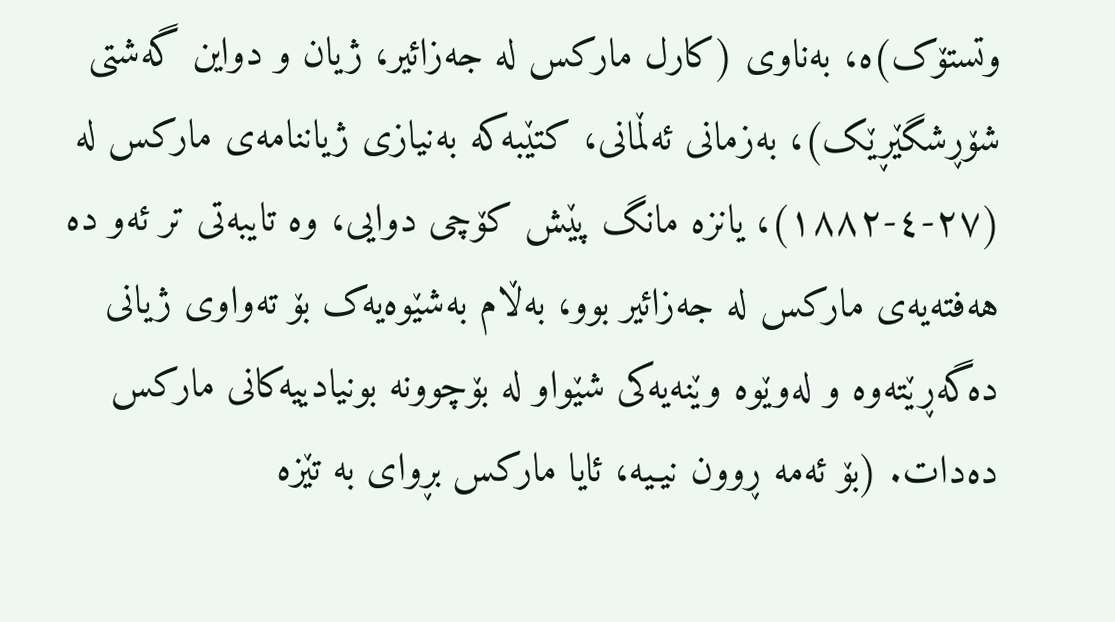وتستۆک)ە، بەناوی (کارل مارکس لە جەزائیر، ژیان و دواین گەشتی شۆڕشگێڕێک)، بەزمانی ئەڵمانی، کتێبەکە بەنیازی ژیاننامەی مارکس لە (٢٧-٤-١٨٨٢)، یانزە مانگ پێش کۆچی دوایی، وە تایبەتی تر ئەو دە هەفتەیەی مارکس لە جەزائیر بوو، بەڵام بەشێوەیەک بۆ تەواوی ژیانی دەگەڕێتەوە و لەوێوە وێنەیەکی شێواو لە بۆچوونە بونیادییەکانی مارکس دەدات. (بۆ ئەمە ڕوون نیـیە، ئایا مارکس بڕوای بە تێزە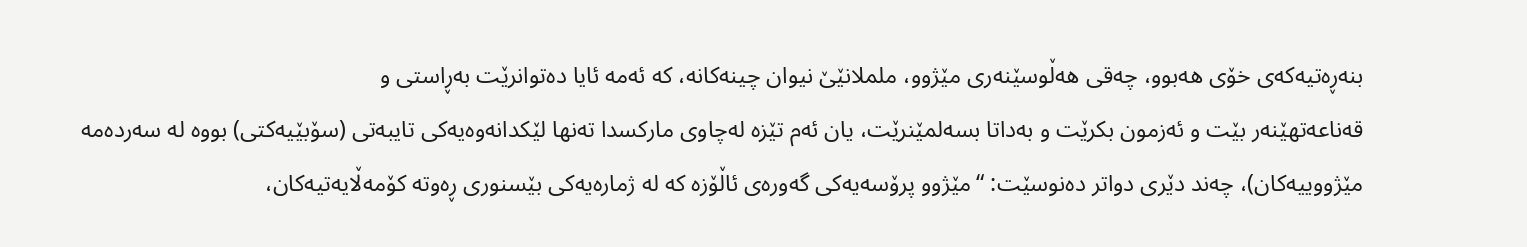بنەڕەتیەکەی خۆی هەبوو، چەقی هەڵوسێنەری مێژوو، ململانێێ نیوان چینەکانە، کە ئەمە ئایا دەتوانرێت بەڕاستی و
قەناعەتهێنەر بێت و ئەزمون بکرێت و بەداتا بسەلمێنرێت، یان ئەم تێزە لەچاوی مارکسدا تەنها لێکدانەوەیەکی تایبەتی (سۆبێیەکتی) بووە لە سەردەمە مێژووییەکان)، چەند دێری دواتر دەنوسێت: “مێژوو پرۆسەیەکی گەورەی ئاڵۆزە کە لە ژمارەیەکی بێسنوری ڕەوتە کۆمەڵایەتیەکان،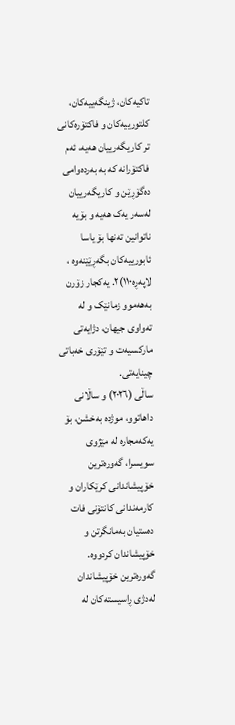تاکیەکان، ژینگەییەکان، کلتورییەکان و فاکتۆرەکانی تر کاریگەرییان هەیە، ئەم فاکتۆرانە کە بە بەردەوامی دەگۆڕێن و کاریگەرییان لەسەر یەک هەیە و بۆیە ناتوانین تەنها بۆ یاسا ئابورییەکان بگەڕێێنەوە ، لاپەڕە١١٠)٢. یەکجار زۆرن بەهەموو زمانێک و لە تەواوی جیهان، دژایەتی مارکسیەت و تێۆری خەباتی چینایەتی.
ساڵی (٢٠٢٦) و ساڵانی داهاتوو، موژدە بەخشن، بۆ یەکەمجارە لە مێژوی سویسرا، گەورەترین خۆپیشاندانی کرێکاران و کارمەندانی کانتۆنی فات دەستیان بەمانگرتن و خۆپیشاندان کردووە. گەورەترین خۆپیشاندان لەدژی ڕاسیستەکان لە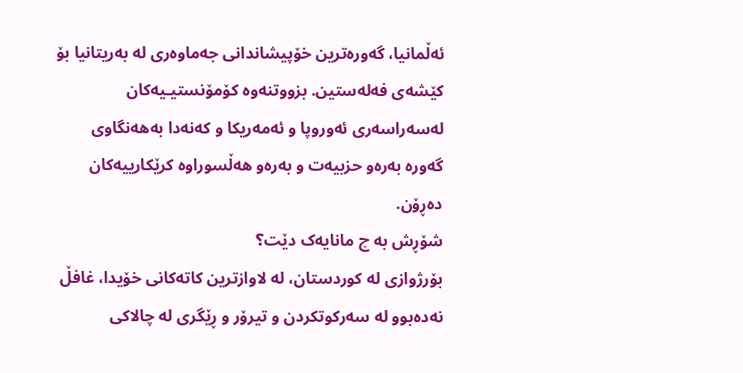ئەڵمانیا، گەورەترین خۆپیشاندانی جەماوەری لە بەریتانیا بۆ کێشەی فەلەستین. بزووتنەوە کۆمۆنستیـیەکان لەسەراسەری ئەوروپا و ئەمەریکا و کەنەدا بەهەنگاوی گەورە بەرەو حزبیەت و بەرەو هەڵسوراوە کرێکارییەکان دەڕۆن.
شۆڕش بە چ مانایەک دێت؟
بۆرژوازی لە کوردستان، لە لاوازترین کاتەکانی خۆیدا، غافڵ نەدەبوو لە سەرکوتکردن و تیرۆر و ڕێگری لە چالاکی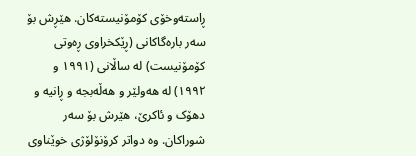ڕاستەوخۆی کۆمۆنیستەکان. هێڕش بۆ سەر بارەگاکانی (ڕێکخراوی ڕەوتی کۆمۆنیست) لە ساڵانی (١٩٩١ و ١٩٩٢) لە هەولێر و هەڵەبجە و ڕانیە و دهۆک و ئاکرێ، هێرش بۆ سەر شوراکان. وە دواتر کرۆنۆلۆژی خوێناوی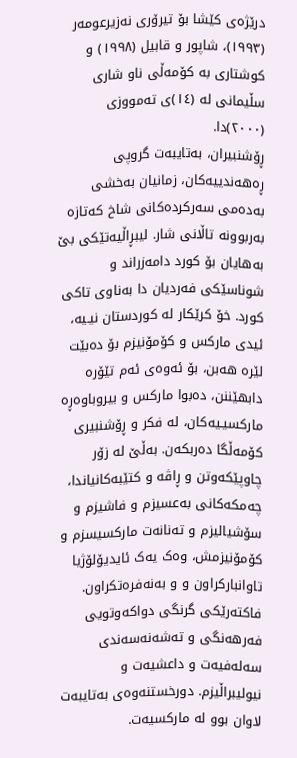درێژەی کێشا بۆ تیرۆری نەزیرعومەر (١٩٩٣)، شاپور و قابیل (١٩٩٨) و کوشتاری بە کۆمەڵی ناو شاری سڵیمانی لە (١٤)ی تەمووزی (٢٠٠٠)دا.
ڕۆشنبیران، بەتایبەت گروپی ڕەهەندییەکان، زمانیان بەخشی بەدەمی سەرکردەکانی شاخ کەتازە بەربوونە تاڵانی شار. لیبڕاڵیەتێکی بێ بەهایان بۆ کورد دامەزراند و شوناسێکی فەردیان دا بەناوی تاکی کورد. خۆ کرێکار لە کوردستان نیـیە، ئیدی مارکس و کۆمۆنیزم بۆ دەبێت لێرە هەبن، بۆ ئەوەی ئەم تێۆرە دابهێننن، دەبوا مارکس و بیروباوەڕە مارکسیـیەکان، لە فکر و ڕۆشنبیری کۆمەڵگا دەربکەن. بەڵێ لە زۆر چاوپێکەوتن و ڕاڤە و کتێبەکانیاندا، چەمکەکانی بەعسیزم و فاشیزم و سۆشیالیزم و تەنانەت مارکسیسزم و کۆمۆنیزمش، وەک یەک ئایدیۆلۆژیا تاوانبارکراون و و بەنەفرەتکراون. فاکتەرێکی گرنگی دواکەوتویی فەرهەنگی و تەشەنەسەندی سەلەفیەت و داعشیەت و نیولیبراڵیزم. دورخستنەوەی بەتایبەت لاوان بوو لە مارکسیەت.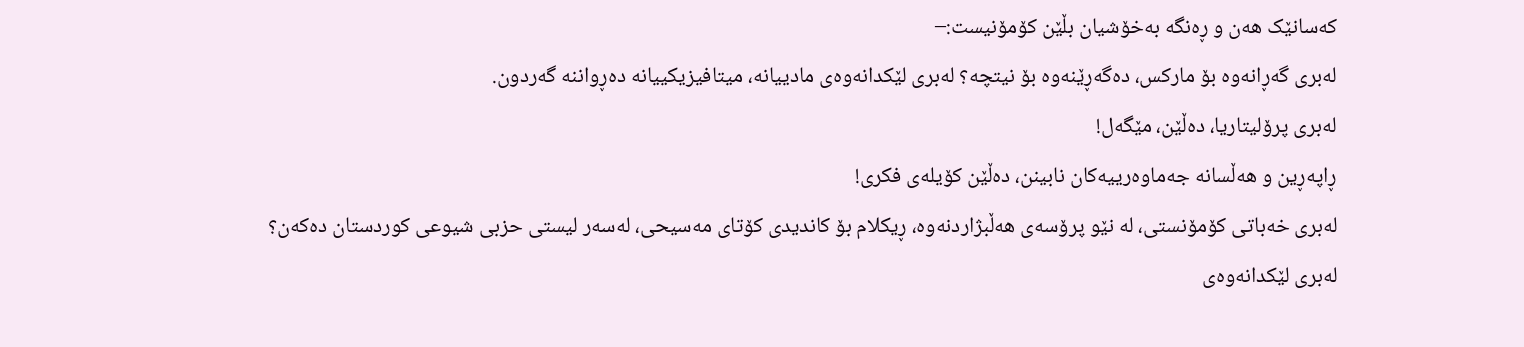کەسانێک هەن و ڕەنگە بەخۆشیان بڵێن کۆمۆنیست:–
لەبری گەڕانەوە بۆ مارکس، دەگەڕێنەوە بۆ نیتچە؟ لەبری لێکدانەوەی مادییانە، میتافیزیکییانە دەڕواننە گەردون.
لەبری پرۆلیتاریا، دەڵێن، مێگەل!
ڕاپەڕین و هەڵسانە جەماوەرییەکان نابینن، دەڵێن کۆیلەی فکری!
لەبری خەباتی کۆمۆنستی، لە نێو پرۆسەی هەڵبژاردنەوە، ڕیکلام بۆ کاندیدی کۆتای مەسیحی، لەسەر لیستی حزبی شیوعی کوردستان دەکەن؟
لەبری لێکدانەوەی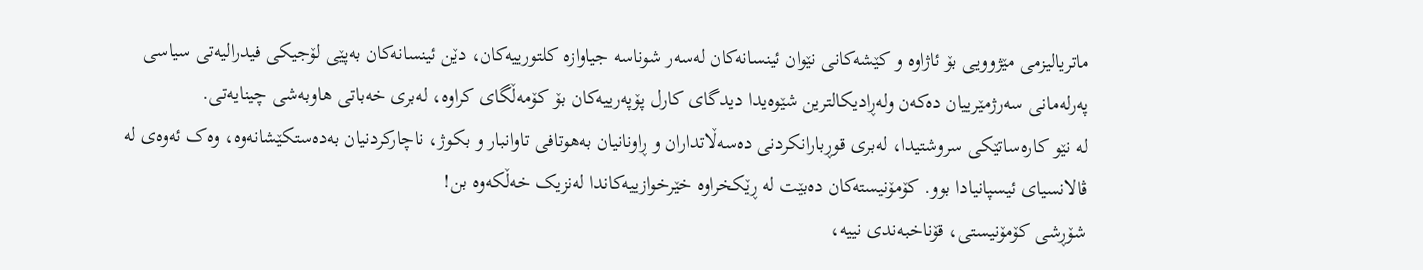ماتریالیزمی مێژوویی بۆ ئاژاوە و کێشەکانی نێوان ئینسانەکان لەسەر شوناسە جیاوازە کلتورییەکان، دێن ئینسانەکان بەپێی لۆجیکی فیدرالیەتی سیاسی پەرلەمانی سەرژمێرییان دەکەن ولەڕادیکالترین شێوەیدا دیدگای کارل پۆپەرییەکان بۆ کۆمەڵگای کراوە، لەبری خەباتی هاوبەشی چینایەتی.
لە نێو کارەساتێکی سروشتیدا، لەبری قوڕبارانکردنی دەسەڵاتداران و ڕاونانیان بەهوتافی تاوانبار و بکوژ، ناچارکردنیان بەدەستکێشانەوە، وەک ئەوەی لە ڤالانسیای ئیسپانیادا بوو. کۆمۆنیستەکان دەبێت لە ڕێکخراوە خێرخوازییەکاندا لەنزیک خەڵکەوە بن!
شۆڕشی کۆمۆنیستی، قۆناخبەندی نییە،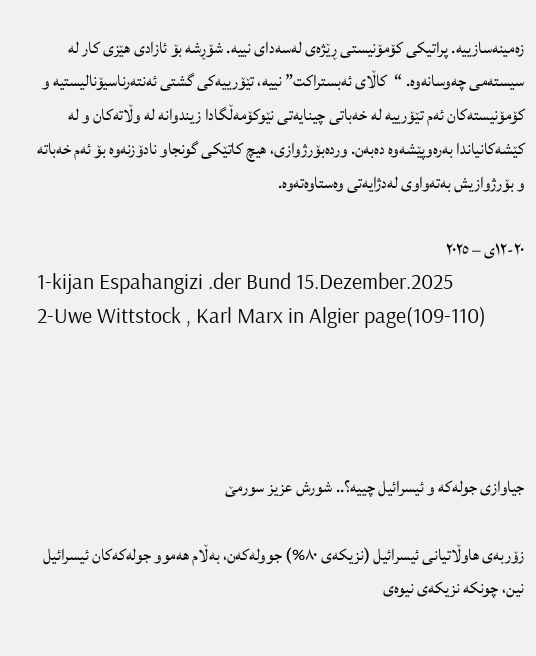زەمینەسازییە. پراتیکی کۆمۆنیستی ڕێژەی لەسەدای نییە. شۆڕشە بۆ ئازادی هێزی کار لە سیستەمی چەوسانەوە. “کاڵای ئەبستراکت” نییە، تێۆرییەکی گشتی ئەنتەرناسیۆنالیستیە و کۆمۆنیستەکان ئەم تێۆرییە لە خەباتی چینایەتی نێوکۆمەڵگادا زیندوانە لە وڵاتەکان و لە کێشەکانیاندا بەرەوپێشەوە دەبەن. وردەبۆرژوازی، هیچ کاتێکی گونجاو نادۆزنەوە بۆ ئەم خەباتە و بۆرژوازیش بەتەواوی لەدژایەتی وەستاوەتەوە.

٢٠-١٢ی – ٢٠٢٥
1-kijan Espahangizi .der Bund 15.Dezember.2025
2-Uwe Wittstock , Karl Marx in Algier page(109-110)




جیاوازی جولەکە و ئیسرائیل چییە؟.. شورش عزیز سورمێ

زۆربەی هاوڵاتیانی ئیسرائیل (نزیکەی ٨٠%) جوولەکەن، بەڵام هەموو جولەکەکان ئیسرائیل نین، چونکە نزیکەی نیوەی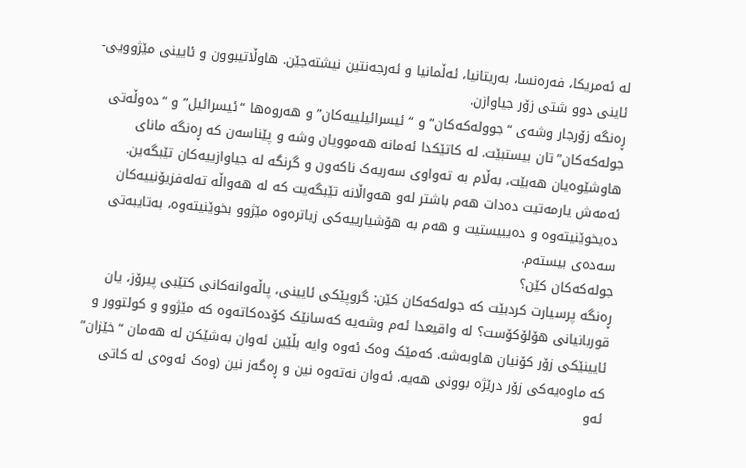لە ئەمریکا، فەرەنسا، بەریتانیا، ئەڵمانیا و ئەرجەنتین نیشتەجێن. هاوڵاتیبوون و ئایینی مێژوویی-ئاینی دوو شتی زۆر جیاوازن.
ڕەنگە زۆرجار وشەی “جوولەکەکان” و “ئیسرائیلییەکان” و هەروەها “ئیسرائیل” و “دەوڵەتی جولەکەکان”تان بیستبێت. لە کاتێکدا ئەمانە هەموویان وشە و پێناسەن کە ڕەنگە مانای هاوشێوەیان هەبێت، بەڵام بە تەواوی سەریەک ناکەون و گرنگە لە جیاوازییەکان تێبگەین. ئەمەش یارمەتیت دەدات هەم باشتر لەو هەواڵانە تێبگەیت کە لە هەواڵە تەلەفزیۆنییەکان دەیخوێنیتەوە و دەیبیستیت و هەم بە هۆشیارییەکی زیاترەوە مێژوو بخوێنیتەوە، بەتایبەتی سەدەی بیستەم.
جولەکەکان کێن؟
ڕەنگە پرسیارت کردبێت کە جولەکەکان کێن: گروپێکی ئایینی، پاڵەوانەکانی کتێبی پیرۆز، یان قوربانیانی هۆلۆکۆست؟ لە واقیعدا ئەم وشەیە کەسانێک کۆدەکاتەوە کە مێژوو و کولتوور و ئایینێکی زۆر کۆنیان هاوبەشە. کەمێک وەک ئەوە وایە بڵێین ئەوان بەشێکن لە هەمان “خێزان” کە ماوەیەکی زۆر درێژە بوونی هەیە. ئەوان نەتەوە نین و ڕەگەز نین (وەک ئەوەی لە کاتی ئەو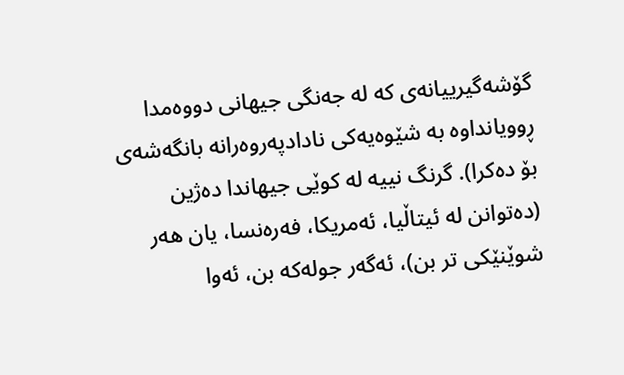گۆشەگیرییانەی کە لە جەنگی جیهانی دووەمدا ڕوویانداوە بە شێوەیەکی نادادپەروەرانە بانگەشەی بۆ دەکرا). گرنگ نییە لە کوێی جیهاندا دەژین (دەتوانن لە ئیتاڵیا، ئەمریکا، فەرەنسا، یان هەر شوێنێکی تر بن)، ئەگەر جولەکە بن، ئەوا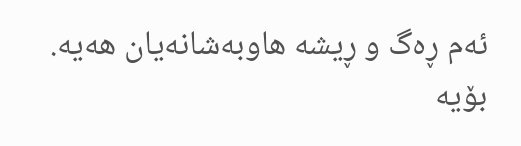ئەم ڕەگ و ڕیشە هاوبەشانەیان هەیە. بۆیە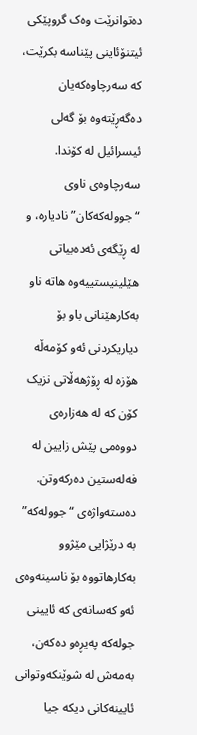دەتوانرێت وەک گروپێکی ئیتنۆئاینی پێناسە بکرێت، کە سەرچاوەکەیان دەگەڕێتەوە بۆ گەلی ئیسرائیل لە کۆندا.
سەرچاوەی ناوی “جوولەکەکان” نادیارە، و لە ڕێگەی ئەدەبیاتی هێلینیستییەوە هاتە ناو بەکارهێنانی باو بۆ دیاریکردنی ئەو کۆمەڵە هۆزە لە ڕۆژهەڵاتی نزیک کۆن کە لە هەزارەی دووەمی پێش زایین لە فەلەستین دەرکەوتن. دەستەواژەی “جوولەکە” بە درێژایی مێژوو بەکارهاتووە بۆ ناسینەوەی ئەو کەسانەی کە ئایینی جولەکە پەیڕەو دەکەن، بەمەش لە شوێنکەوتوانی ئایینەکانی دیکە جیا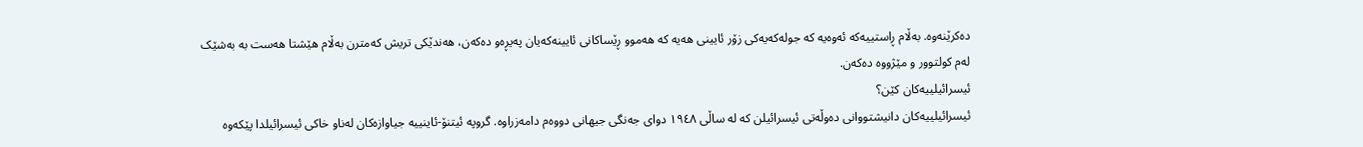دەکرێنەوە. بەڵام ڕاستییەکە ئەوەیە کە جولەکەیەکی زۆر ئایینی هەیە کە هەموو ڕێساکانی ئایینەکەیان پەیڕەو دەکەن، هەندێکی تریش کەمترن بەڵام هێشتا هەست بە بەشێک لەم کولتوور و مێژووە دەکەن.
ئیسرائیلییەکان کێن؟
ئیسرائیلییەکان دانیشتووانی دەوڵەتی ئیسرائیلن کە لە ساڵی ١٩٤٨ دوای جەنگی جیهانی دووەم دامەزراوە. گروپە ئیتنۆ-ئاینییە جیاوازەکان لەناو خاکی ئیسرائیلدا پێکەوە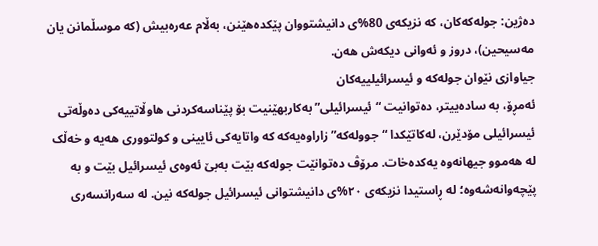دەژین: جولەکەکان، کە نزیکەی 80%ی دانیشتووان پێکدەهێنن، بەڵام عەرەبیش (کە موسڵمانن یان مەسیحین)، دروز و ئەوانی دیکەش هەن.
جیاوازی نێوان جولەکە و ئیسرائیلییەکان
ئەمڕۆ، بە سادەییتر، دەتوانیت “ئیسرائیلی” بەکاربهێنیت بۆ پێناسەکردنی هاوڵاتییەکی دەوڵەتی ئیسرائیلی مۆدێرن، لەکاتێکدا “جوولەکە” زاراوەیەکە کە واتایەکی ئایینی و کولتووری هەیە و خەڵک لە هەموو جیهانەوە یەکدەخات. مرۆڤ دەتوانێت جولەکە بێت بەبێ ئەوەی ئیسرائیل بێت و بە پێچەوانەشەوە؛ لە ڕاستیدا نزیکەی ٢٠%ی دانیشتوانی ئیسرائیل جولەکە نین. لە سەرانسەری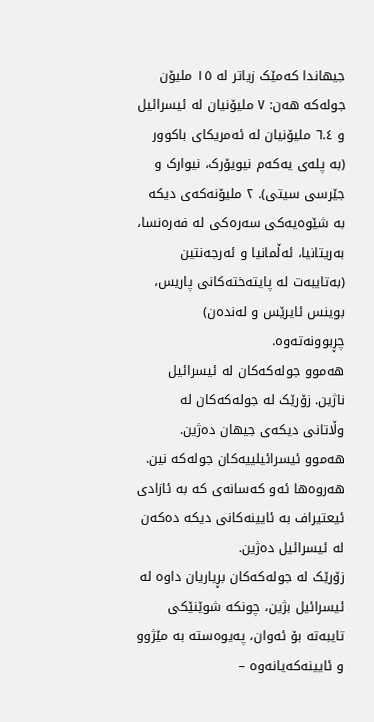جیهاندا کەمێک زیاتر لە ١٥ ملیۆن جولەکە هەن: ٧ ملیۆنیان لە ئیسرائیل و ٦.٤ ملیۆنیان لە ئەمریکای باکوور (بە پلەی یەکەم نیویۆرک، نیوارک و جێرسی سیتی). ٢ ملیۆنەکەی دیکە بە شێوەیەکی سەرەکی لە فەرەنسا، بەریتانیا، ئەڵمانیا و ئەرجەنتین (بەتایبەت لە پایتەختەکانی پاریس، بوینس ئایرێس و لەندەن) چڕبوونەتەوە.
هەموو جولەکەکان لە ئیسرائیل ناژین. زۆرێک لە جولەکەکان لە وڵاتانی دیکەی جیهان دەژین.
هەموو ئیسرائیلییەکان جولەکە نین. هەروەها ئەو کەسانەی کە بە ئازادی ئیعتیراف بە ئایینەکانی دیکە دەکەن لە ئیسرائیل دەژین.
زۆرێک لە جولەکەکان بڕیاریان داوە لە ئیسرائیل بژین، چونکە شوێنێکی تایبەتە بۆ ئەوان، پەیوەستە بە مێژوو و ئایینەکەیانەوە –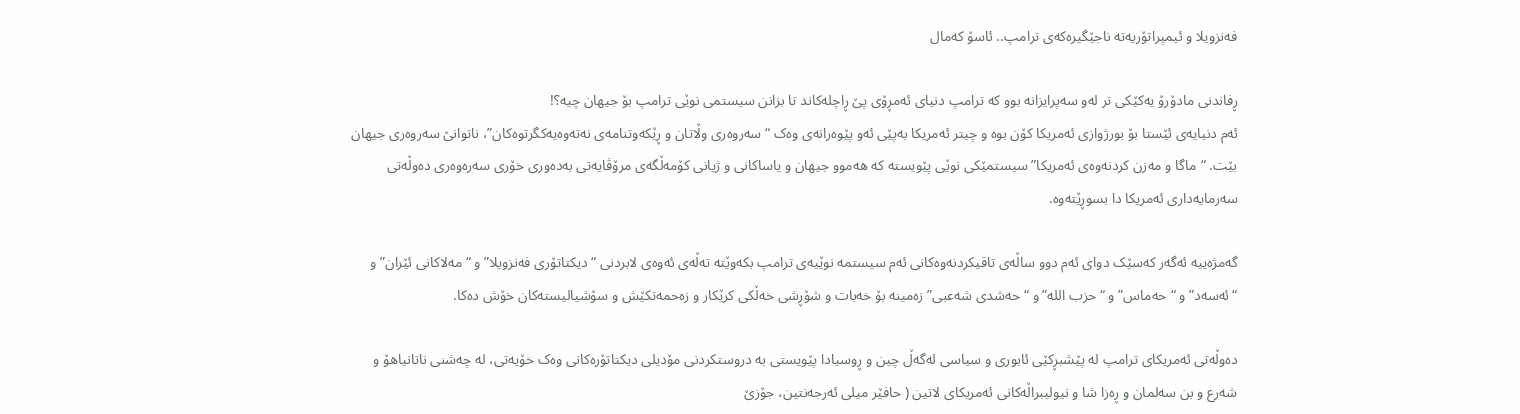فەنزویلا و ئیمپراتۆریەتە ناجێگیرەکەی ترامپ.. ئاسۆ کەمال

ڕفاندنی مادۆرۆ یەکێکی تر لەو سەپرایزانە بوو کە ترامپ دنیای ئەمڕۆی پێ ڕاچلەکاند تا بزانن سیستمی نوێی ترامپ بۆ جیهان چیە؟!
ئەم دنیایەی ئێستا بۆ بورژوازی ئەمریکا کۆن بوە و چیتر ئەمریکا بەپێی ئەو پێوەرانەی وەک “سەروەری وڵاتان و ڕێکەوتنامەی نەتەوەیەکگرتوەکان”، ناتوانێ سەروەری جیهان بێت. “ماگا و مەزن کردنەوەی ئەمریکا” سیستمێکی نوێی پێویستە کە هەموو جیهان و یاساکانی و ژیانی کۆمەڵگەی مرۆڤایەتی بەدەوری خۆری سەرەوەری دەوڵەتی سەرمایەداری ئەمریکا دا بسوڕێتەوە.

گەمژەییە ئەگەر کەسێک دوای ئەم دوو ساڵەی تاقیکردنەوەکانی ئەم سیستمە نوێیەی ترامپ بکەوێتە تەڵەی ئەوەی لابردنی “دیکتاتۆری فەنزویلا” و “مەلاکانی ئێران” و “ئەسەد” و “حەماس” و “حزب اللە” و “حەشدی شەعبی” زەمینە بۆ خەبات و شۆڕشی خەڵکی کرێکار و زەحمەتکێش و سۆشیالیستەکان خۆش دەکا.

دەوڵەتی ئەمریکای ترامپ لە پێشبڕکێی ئابوری و سیاسی لەگەڵ چین و ڕوسیادا پێویستی بە دروستکردنی مۆدیلی دیکتاتۆرەکانی وەک خۆیەتی، لە چەشنی ناتانیاهۆ و شەرع و بن سەلمان و ڕەزا شا و نیولیبراڵەکانی ئەمریکای لاتین ( حافێر میلی ئەرجەنتین، جۆزێ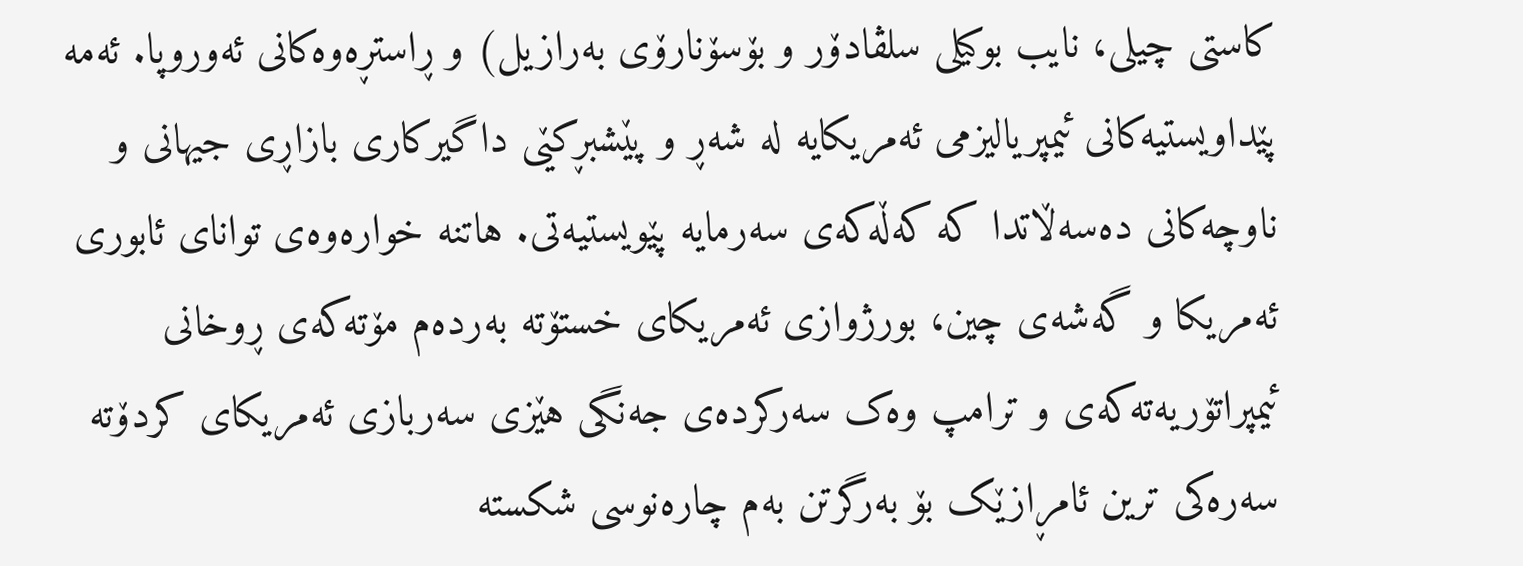کاستی چیلی، نایب بوکیلی سلڤادۆر و بۆسۆنارۆی بەرازیل) و ڕاستڕەوەکانی ئەوروپا. ئەمە پێداویستیەکانی ئیمپریالیزمی ئەمریکایە لە شەڕ و پێشبڕکێی داگیرکاری بازاڕی جیهانی و ناوچەکانی دەسەڵاتدا کە کەڵەکەی سەرمایە پێویستیەتی. هاتنە خوارەوەی توانای ئابوری ئەمریکا و گەشەی چین، بورژوازی ئەمریکای خستۆتە بەردەم مۆتەکەی ڕوخانی ئیمپراتۆریەتەکەی و ترامپ وەک سەرکردەی جەنگی هێزی سەربازی ئەمریکای کردۆتە سەرەکی ترین ئامڕازێک بۆ بەرگرتن بەم چارەنوسی شکستە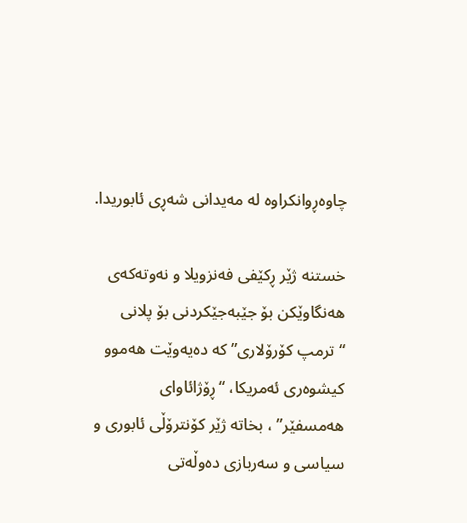چاوەڕوانکراوە لە مەیدانی شەڕی ئابوریدا.

خستنە ژێر ڕکێفی فەنزویلا و نەوتەکەی هەنگاوێکن بۆ جێبەجێکردنی بۆ پلانی “ترمپ کۆرۆلاری” کە دەیەوێت هەموو کیشوەری ئەمریکا، “ڕۆژائاوای هەمسفێر” ، بخاتە ژێر کۆنترۆڵی ئابوری و سیاسی و سەربازی دەوڵەتی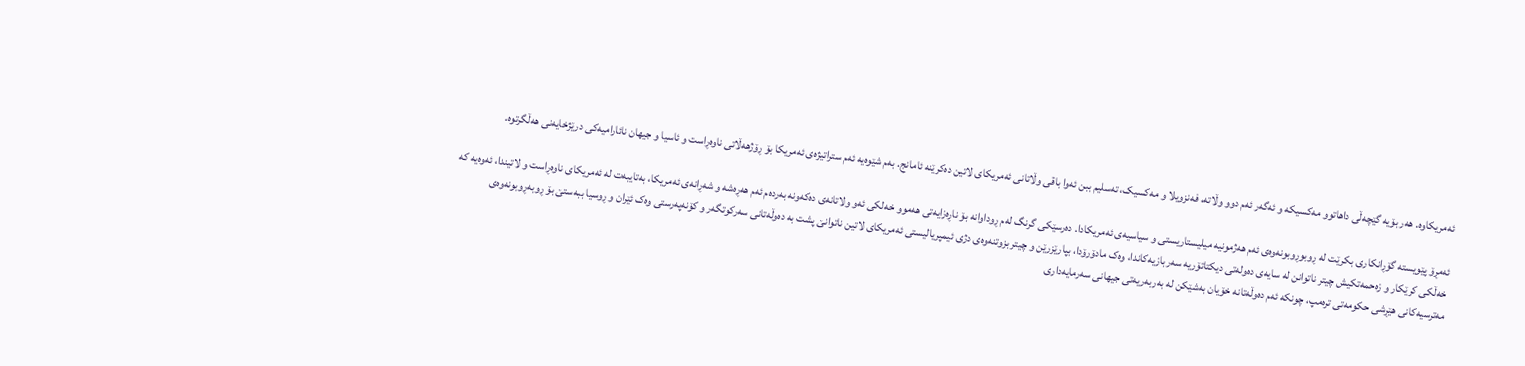ئەمریکاوە. هەر بۆیە گێچەڵی داهاتوو مەکسیکە و ئەگەر ئەم دوو وڵاتە، فەنزویلا و مەکسیک، تەسلیم ببن ئەوا باقی وڵاتانی ئەمریکای لاتین دەکرێنە ئامانج. بەم شێوەیە ئەم ستراتیژەی ئەمریکا بۆ ڕۆژهەڵاتی ناوەڕاست و ئاسیا و جیهان نائارامیەکی درێژخایەنی هەڵگرتوە.

ئەمڕۆ پێویستە گۆڕانکاری بکرێت لە ڕوبوڕوبونەوەی ئەم هەژمونیە میلیستاریستی و سیاسیەی ئەمریکادا. دەرسێکی گرنگ لەم ڕوداوانە بۆ ناڕەزایەتی هەموو خەلکی ئەو ولاتانەی دەکەونە بەردەم ئەم هەڕەشە و شەڕانەی ئەمریکا، بەتایبەت لە ئەمریکای ناوەڕاست و لاتیندا، ئەوەیە کە خەڵکی کرێکار و زەحمەتکیش چیتر ناتوانن لە سایەی دەولەتی دیکتاتۆریە سەربازیەکاندا، وەک مادۆرۆدا، بپارێزرێن و چیتر بزوتنەوەی دژی ئیمپریالیستی ئەمریکای لاتین ناتوانێ پشت بە دەوڵەتانی سەرکوتگەر و کۆنەپەرستی وەک ئێران و ڕوسیا ببەستێ بۆ ڕوبەڕوبونەوەی مەترسیەکانی هێڕشی حکومەتی ترەمپ، چونکە ئەم دەوڵەتانە خۆیان بەشێکن لە بەربەریەتی جیهانی سەرمایەداری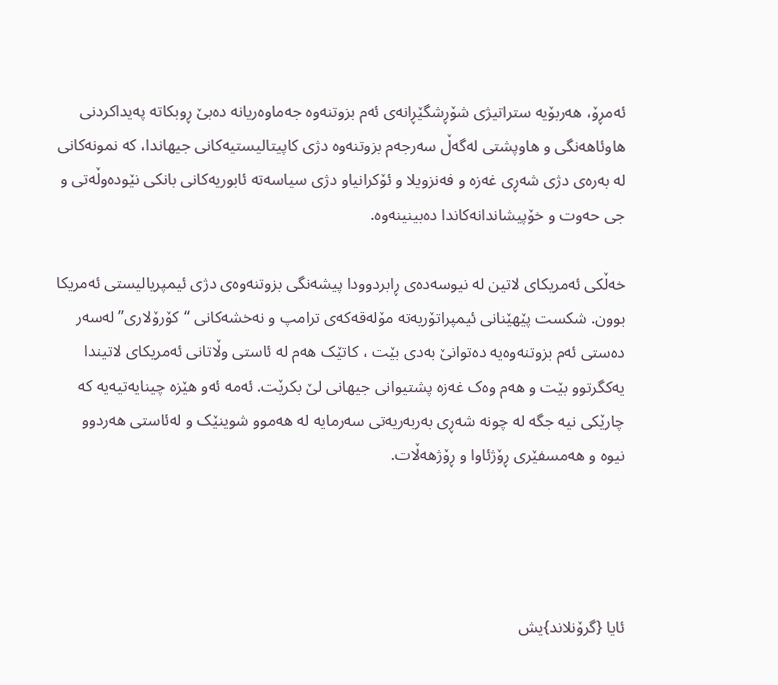ئەمڕۆ، هەربۆیە ستراتیژی شۆڕشگێڕانەی ئەم بزوتنەوە جەماوەریانە دەبێ ڕوبکاتە پەیداکردنی هاوئاهەنگی و هاوپشتی لەگەڵ سەرجەم بزوتنەوە دژی کاپیتالیستیەکانی جیهاندا، کە نمونەکانی لە بەرەی دژی شەڕی غەزە و فەنزویلا و ئۆکرانیاو دژی سیاسەتە ئابوریەکانی بانکی نێودەوڵەتی و جی حەوت و خۆپیشاندانەکاندا دەبینینەوە.

خەڵکی ئەمریکای لاتین لە نیوسەدەی ڕابردوودا پیشەنگی بزوتنەوەی دژی ئیمپریالیستی ئەمریکا بوون. شکست پێهێنانی ئیمپراتۆریەتە مۆلەقەکەی ترامپ و نەخشەکانی “کۆرۆلاری” لەسەر دەستی ئەم بزوتنەوەیە دەتوانێ بەدی بێت ، کاتێک هەم لە ئاستی وڵاتانی ئەمریکای لاتیندا یەکگرتوو بێت و هەم وەک غەزە پشتیوانی جیهانی لێ بکرێت. ئەمە ئەو هێزە چینایەتیەیە کە چارێکی نیە جگە لە چونە شەڕی بەربەریەتی سەرمایە لە هەموو شوینێک و لەئاستی هەردوو نیوە و هەمسفێری ڕۆژئاوا و ڕۆژهەڵات.




ئایا {گرۆنلاند}یش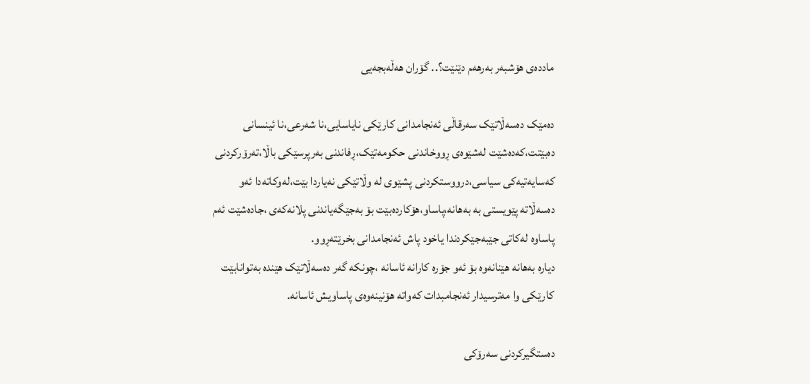ماددەی هۆشبەر بەرهەم دێنێت؟.. گۆران هەڵەبجەیی

دەمێک دەسەڵاتێک سەرقاڵی ئەنجامدانی کارێکی نایاسایی،نا شەرعی،نا ئینسانی دەبێتت،کەدەشێت لەشێوەی ڕووخاندنی حکومەتێک،ڕفاندنی بەرپرسێکی باڵا،تەرۆرکردنی کەسایەتیەکی سیاسی،درووستکردنی پشێوی لە وڵاتێکی نەیاردا بێت،لەوکاتەدا ئەو دەسەڵاتە پێویستی بە بەهانە،پاساو،هۆکاردەبێت بۆ بەجێگەیاندنی پلانەکەی ،جادەشێت ئەم پاساوە لەکاتی جێبەجێکردندا یاخود پاش ئەنجامدانی بخرێتەڕوو.
دیارە بەهانە هێنانەوە بۆ ئەو جۆرە کارانە ئاسانە ،چونکە گەر دەسەڵاتێک هێندە بەتوانابێت کارێکی وا مەترسیدار ئەنجامبدات کەواتە هۆنینەوەی پاساویش ئاسانە.

دەستگیرکردنی سەرۆکی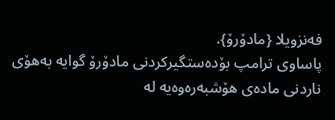فەنزویلا {مادۆرۆ}.
پاساوی ترامپ بۆدەستگیرکردنی مادۆرۆ گوایە بەهۆی ناردنی مادەی هۆشبەرەوەیە لە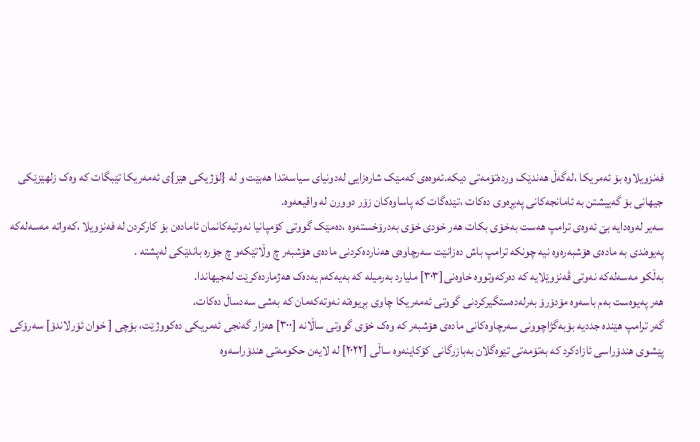فەنزویلاوە بۆ ئەمریکا ،لەگەڵ هەندێک وردەتۆمەتی دیکە.ئەوەەی کەمێک شارەزایی لەدونیای سیاسەتدا هەبێت و لە {لۆژیکی هێز}ی ئەمەریکا تێبگات کە وەک زلهێزێکی جیهانی بۆ گەییشتن بە ئامانجەکانی پەیڕەوی دەکات ،تێدەگات کە پاساوەکان زۆر دوورن لە واقیعەوە.
سەیر لەوەدایە بێ ئەوەی ترامپ هەست بەخۆی بکات هەر خودی خۆی بەدرۆخستەوە ،دەمێک گووتی کۆمپانیا نەوتیەکانمان ئامادەن بۆ کارکردن لە فەنزویلا ،کەواتە مەسەلەکە پەیوەندی بە مادەی هۆشبەرەوە نیە چونکە ترامپ باش دەزانێت سەرچاوەی هەناردەکردنی مادەی هۆشبەر چ وڵاتێکەو چ جۆرە باندێکی لەپشتە .
بەڵکو مەسەلەکە نەوتی ڤەنزوێلایە کە دەرکەوتووە خاوەنی[٣٠٣] ملیارد بەرمیلە کە بەیەکەم یەدەک هەژماردەکرێت لەجیهاندا.
هەر پەیوەست بەم باسەوە مۆدۆرۆ بەرلەدەستگیرکردنی گووتی ئەمەریکا چاوی بڕیوەتە نەوتەکەمان کە بەشی سەدساڵ دەکات.
گەر ترامپ هێندە جددیە بۆبەگژاچوونی سەرچاوەکانی مادەی هۆشبەر کە وەک خۆی گووتی ساڵانە [٣٠٠] هەزار گەنجی ئەمریکی دەکووژێت، بۆچی [ خوان ئۆرلاندۆ] سەرۆکی پێشوی هندۆراسی ئازادکرد کە بەتۆمەتی تێوەگلان بەبازرگانی کۆکاینەوە ساڵی [٢٠٢٢] لە لایەن حکومەتی هندۆراسەوە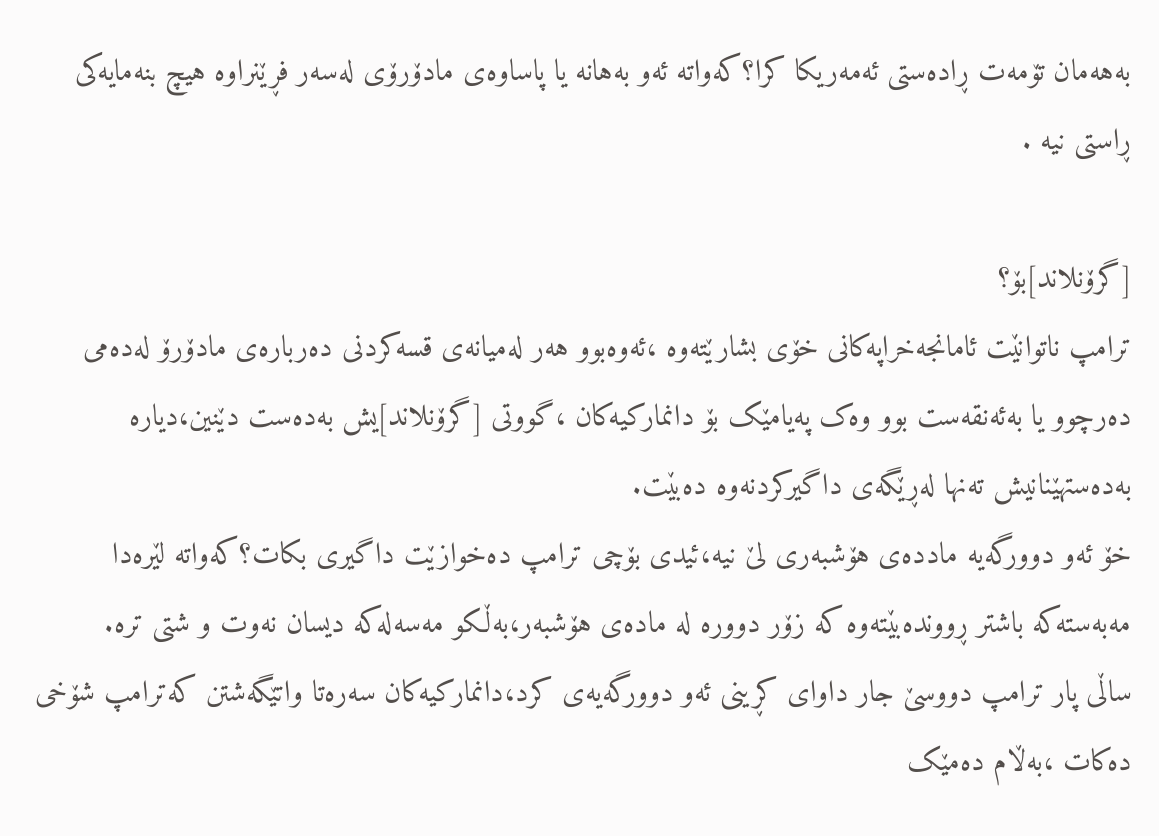بەهەمان تۆمەت ڕادەستی ئەمەریکا کرا؟کەواتە ئەو بەهانە یا پاساوەی مادۆرۆی لەسەر فڕێنراوە هیچ بنەمایەکی ڕاستی نیە .

[گرۆنلاند]بۆ؟
ترامپ ناتوانێت ئامانجەخراپەکانی خۆی بشارێتەوە ،ئەوەبوو هەر لەمیانەی قسەکردنی دەربارەی مادۆرۆ لەدەمی دەرچوو یا بەئەنقەست بوو وەک پەیامێک بۆ دانمارکیەکان ،گووتی [گرۆنلاند]یش بەدەست دێنین،دیارە بەدەستهێنانیش تەنها لەڕێگەی داگیرکردنەوە دەبێت.
خۆ ئەو دوورگەیە ماددەی هۆشبەری لێ نیە،ئیدی بۆچی ترامپ دەخوازێت داگیری بکات؟کەواتە لێرەدا مەبەستەکە باشتر ڕووندەبێتەوە کە زۆر دوورە لە مادەی هۆشبەر،بەڵکو مەسەلەکە دیسان نەوت و شتی ترە.
ساڵی پار ترامپ دووسێ جار داوای کڕینی ئەو دوورگەیەی کرد،دانمارکیەکان سەرەتا واتێگەشتن کەترامپ شۆخی دەکات ،بەڵام دەمێک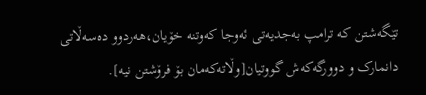تێگەشتن کە ترامپ بەجدیەتی ئەوجا کەوتنە خۆیان،هەردوو دەسەڵاتی دانمارک و دوورگەکەش گووتیان[وڵاتەکەمان بۆ فرۆشتن نیە].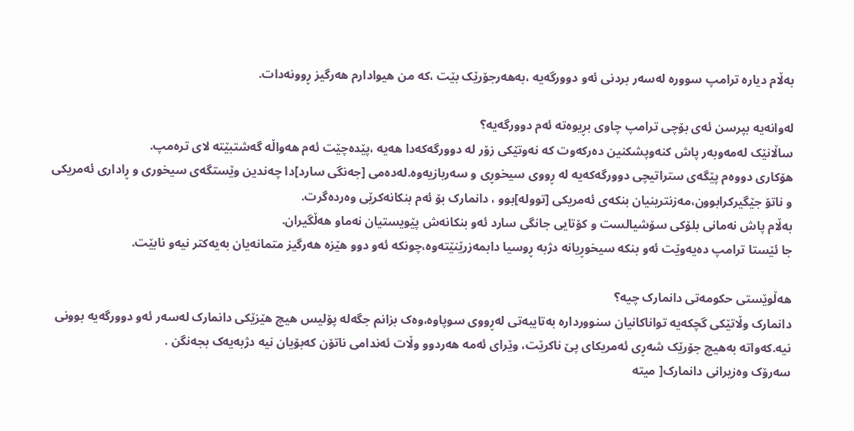بەڵام دیارە ترامپ سوورە لەسەر بردنی ئەو دوورگەیە ،بەهەرجۆرێک بێت ،کە من هیوادارم هەرگیز ڕوونەدات.

لەوانەیە بپرسن ئەی بۆچی ترامپ چاوی بڕیوەتە ئەم دوورگەیە؟
ساڵانێک لەمەوبەر پاش کنەوپشکنین دەرکەوت کە نەوتێکی زۆر لە دوورگەکەدا هەیە ،پێدەچێت ئەم هەواڵە گەشتبێتە لای ترەمپ.
هۆکاری دووەم پێگەی ستراتیچی دوورگەکەیە لە ڕووی سیخوڕی و سەربازیەوە.لەدەمی [جەنگی سارد]دا چەندین وێستگەی سیخوری و ڕاداری ئەمریکی و ناتۆ جێگیرکرابوون،مەزنترینیان بنکەی ئەمریکی [توولە]بوو ، دانمارک بۆ ئەم بنکانەکرێی وەردەگرت.
بەڵام پاش نەمانی بلۆکی سۆشیالست و کۆتایی جانگی سارد ئەو بنکانەش پێویستیان نەماو هەڵگیران.
جا ئێستا ترامپ دەیەوێت ئەو بنکە سیخوڕیانە دژبە ڕوسیا دابمەزرێنێتەوە،چونکە ئەو دوو هێزە هەرگیز متمانەیان بەیەکتر نیەو نابێت.

هەڵوێستی حکومەتی دانمارک چیە؟
دانمارک وڵاتێکی گچکەیە تواناکانیان سنووردارە بەتایبەتی لەڕووی سوپاوە،وەک بزانم جگەلە پۆلیس هیچ هێزێکی دانمارک لەسەر ئەو دوورگەیە بوونی نیە.کەواتە بەهیچ جۆرێک شەڕی ئەمریکای پێ ناکرێت، وێرای ئەمە هەردوو وڵات ئەندامی ناتۆن کەبۆیان نیە دژبەیەک بجەنگن .
سەرۆک وەزیرانی دانمارک[ میتە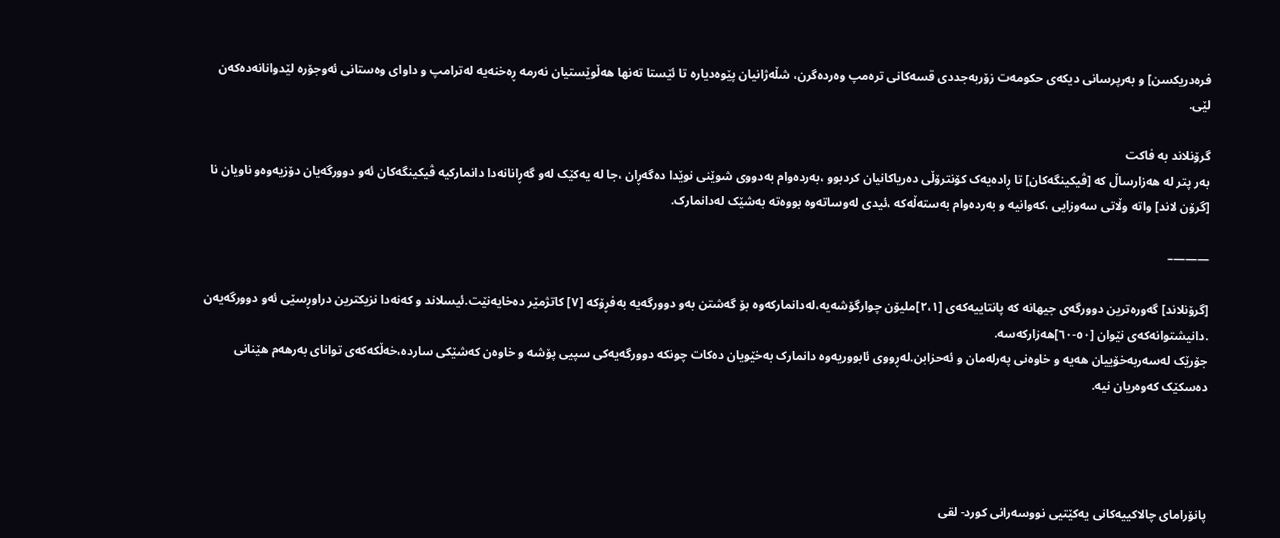فرەدریکسن] و بەرپرسانی دیکەی حکومەت زۆربەجددی قسەکانی ترەمپ وەردەگرن، شڵەژانیان پێوەدیارە تا ئێستا تەنها هەڵوێستیان نەرمە ڕەخنەیە لەترامپ و داوای وەستانی ئەوجۆرە لێدوانانەدەکەن لێی.

گرۆنلاند بە فاکت
بەر پتر لە هەزارساڵ کە [ڤیکینگەکان] تا ڕادەیەک کۆنترۆڵی دەریاکانیان کردبوو ،بەردەوام بەدووی شوێنی نوێدا دەگەڕان ،جا لە یەکێک لەو گەڕانانەدا دانمارکیە ڤیکینگەکان ئەو دوورگەیان دۆزیەوەو ناویان نا [گرۆن لاند] واتە وڵاتی سەوزایی ،کەوانیە و بەردەوام بەستەڵەکە ،ئیدی لەوساتەوە بووەتە بەشێک لەدانمارک.

———–

[گرۆنلاند] گەورەترین دوورگەی جیهانە کە پانتاییەکەی [٢،١]ملیۆن چوارگۆشەیە،لەدانمارکەوە بۆ گەشتن بەو دوورگەیە بەفڕۆکە [٧] کاتژمێر دەخایەنێت.ئیسلاند و کەنەدا نزیکترین دراوڕسێی ئەو دوورگەیەن .دانیشتوانەکەی نێوان [٥٠-٦٠]هەزارکەسە.
جۆرێک لەسەربەخۆییان هەیە و خاوەنی پەرلەمان و ئەحزابن.لەڕووی ئابووریەوە دانمارک بەخێویان دەکات چونکە دوورگەیەکی سپیی پۆشە و خاوەن کەشێکی ساردە،خەڵکەکەی توانای بەرهەم هێنانی دەسکێک کەوەریان نیە.




پانۆرامای چالاكییەكانی یەكێتیی نووسەرانی كورد- لقی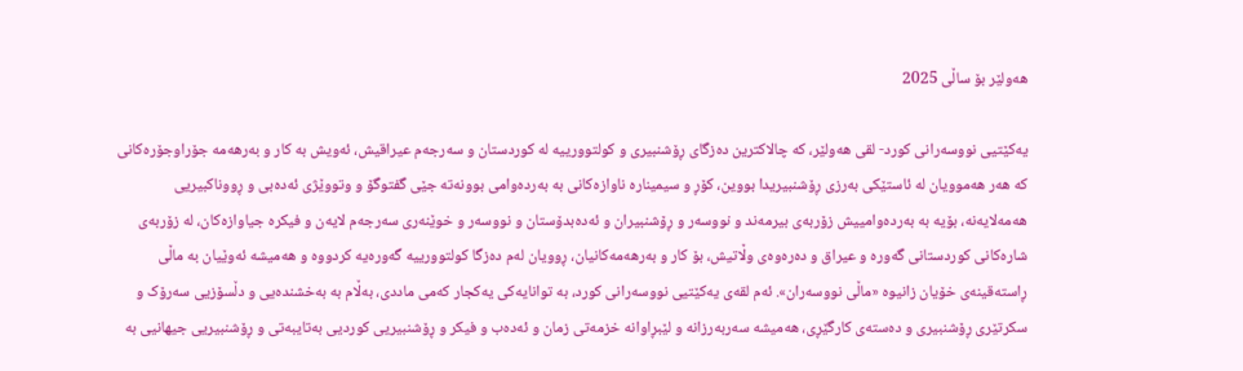هەولێر بۆ ساڵی 2025

یەكێتیی نووسەرانی كورد- لقی هەولێر، كە چالاكترین دەزگای ڕۆشنبیری و كولتوورییە لە كوردستان و سەرجەم عیراقیش، ئەویش بە كار و بەرهەمە جۆراوجۆرەكانی كە هەر هەموویان لە ئاستێكی بەرزی ڕۆشنبیریدا بووین، كۆڕ و سیمینارە ناوازەكانی بە بەردەوامی بوونەتە جێی گفتوگۆ و وتووێژی ئەدەبی و ڕووناكبیریی هەمەلایەنە، بۆیە بە بەردەوامییش زۆربەی بیرمەند و نووسەر و ڕۆشنبیران و ئەدەبدۆستان و نووسەر و خوێنەری سەرجەم لایەن و فیكرە جیاوازەكان، لە زۆربەی شارەكانی كوردستانی گەورە و عیراق و دەرەوەی وڵاتیش، بۆ كار و بەرهەمەكانیان، ڕوویان لەم دەزگا كولتوورییە گەورەیە كردووە و هەمیشە ئەوێیان بە ماڵی ڕاستەقینەی خۆیان زانیوە «ماڵی نووسەران». ئەم لقەی یەكێتیی نووسەرانی كورد، بە توانایەكی یەكجار كەمی ماددی، بەڵام بە بەخشندەیی و دڵسۆزیی سەرۆک و سکرتێری ڕۆشنبیری و دەستەی کارگێڕی، هەمیشە سەربەرزانە و لێبڕاوانە خزمەتی زمان و ئەدەب و فیكر و ڕۆشنبیریی كوردیی بەتایبەتی و ڕۆشنبیریی جیهانیی بە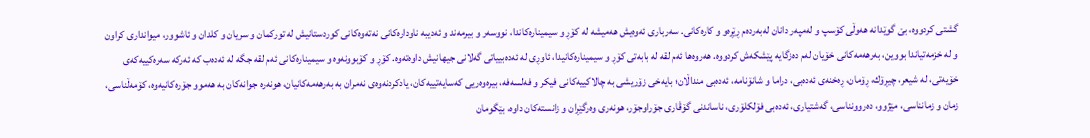گشتی كردووە، بێ گوێدانە هەوڵی كۆسپ و لەمپەر دانان لەبەردەم ڕێڕەو و كارەكانی. سەرباری ئەوەیش هەمیشە لە كۆڕ و سیمینارەكاندا، نووسەر و بیرمەند و ئەدیبە ناودارەكانی نەتەوەكانی كوردستانیش لە توركمان و سریان و كلدان و ئاشوور، میوانداری کراون و لە خزمەتیاندا بووین، بەرهەمەكانی خۆیان لەم دەزگایە پێشكەش كردووە. هەروەها ئەم لقە لە بابەتی كۆڕ و سیمینارەكانیدا، ئاوڕی لە ئەدەبییاتی گەلانی جیهانیش داوەتەوە. كۆڕ و كۆبوونەوە و سیمینارەكانی ئەم لقە جگە لە ئەدەب كە ئەركە سەرەكییەكەی خۆیەتی، لە شیعر، چیڕۆك، ڕۆمان، ڕەخنەی ئەدەبی، دراما و شانۆنامە، ئەدەبی منداڵان؛ بایەخی زۆریشی بە چالاكییەكانی فیكر و فەلسەفە، بیرەوەریی كەسایەتییەكان، یادكردنەوەی نەمران بە بەرهەمەكانیان، هونەرە جوانەکان بە هەموو جۆرەكانیەوە، كۆمەڵناسی، زمان و زمانناسی، مێژوو، دەروونناسی، گەشتیاری، ئەدەبی فۆلكلۆری، ناساندنی گۆڤاری جۆراوجۆر، هونەری وەرگێڕان و زانستەكان داوە، بێگومان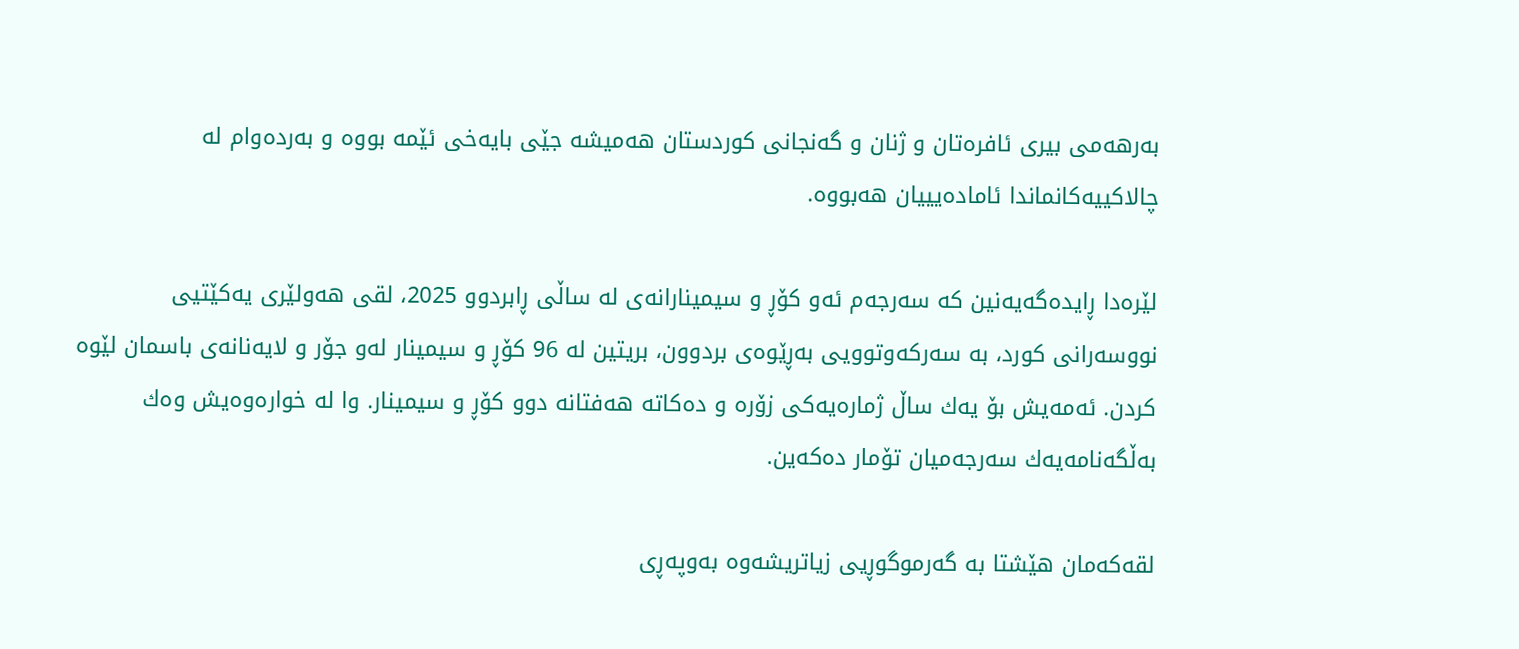بەرهەمی بیری ئافرەتان و ژنان و گەنجانی كوردستان هەمیشە جێی بایەخی ئێمە بووە و بەردەوام لە چالاكییەكانماندا ئامادەیییان هەبووە.

لێرەدا ڕایدەگەیەنین كە سەرجەم ئەو كۆڕ و سیمینارانەی لە ساڵی ڕابردوو 2025، لقی هەولێری یەكێتیی نووسەرانی كورد، بە سەركەوتوویی بەڕێوەی بردوون، بریتین لە 96 كۆڕ و سیمینار لەو جۆر و لایەنانەی باسمان لێوە كردن. ئەمەیش بۆ یەك ساڵ ژمارەیەكی زۆرە و دەكاتە هەفتانە دوو كۆڕ و سیمینار. وا لە خوارەوەیش وەك بەڵگەنامەیەك سەرجەمیان تۆمار دەكەین.

لقەكەمان هێشتا بە گەرموگوڕیی زیاتریشەوە بەوپەڕی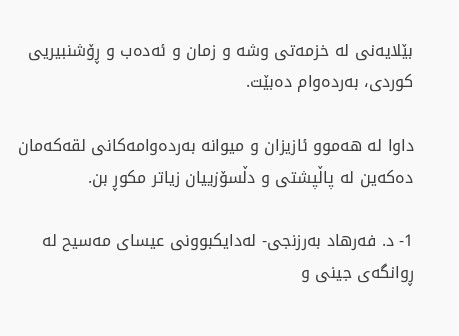بێلایەنی لە خزمەتی وشە و زمان و ئەدەب و ڕۆشنبیریی كوردی، بەردەوام دەبێت.

داوا لە هەموو ئازیزان و میوانە بەردەوامەکانی لقەکەمان دەکەین لە پاڵپشتی و دڵسۆزییان زیاتر مکوڕ بن.

1- د. فەرهاد بەرزنجی- لەدایكبوونی عیسای مەسیح لە ڕوانگەی جینی و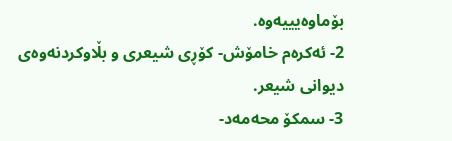بۆماوەیییەوە.
2- ئەكرەم خامۆش- كۆڕی شیعری و بڵاوكردنەوەی دیوانی شیعر.
3- سمكۆ محەمەد-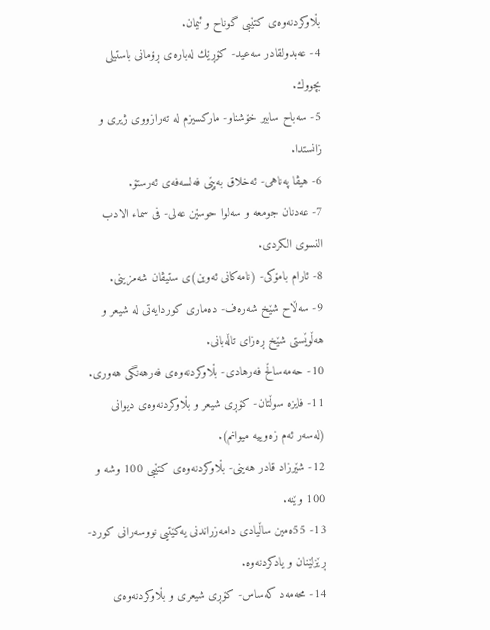بڵاوكردنەوەی كتێبی گوناح و ئیمان.
4- عەبدولقادر سەعید- كۆڕێك لەبارەی ڕۆمانی باستیلی بچووك.
5- سەباح سابیر خۆشناو- ماركسیزم لە تەرازووی ژیری و زانستدا.
6- هیڤا پەناهی- ئەخلاق بەپێی فەلسەفەی ئەرستۆ.
7- عەدنان جومعە و سەلوا حوسێن عەلی- فی سماء الادب النسوی الكردی.
8- ئارام بامۆكی- (نامەكانی ئەوین)ی ستیڤان شەمزینی.
9- سەڵاح شێخ شەرەف- دەماری كوردایەتی لە شیعر و هەڵوێستی شێخ ڕەزای تاڵەبانی.
10- حەمەساڵح فەرهادی- بڵاوكردنەوەی فەرهەنگی هەوری.
11- فایزە سوڵتان- كۆڕی شیعر و بڵاوكردنەوەی دیوانی (لەسەر ئەم زەوییە میوانم).
12- شێرزاد قادر هەینی- بڵاوكردنەوەی كتێبی 100 وشە و 100 وێنە.
13- 55ەمین ساڵیادی دامەزراندنی یەكێتیی نووسەرانی كورد- ڕێزلێنان و یادكردنەوە.
14- محەمەد كەساس- كۆڕی شیعری و بڵاوكردنەوەی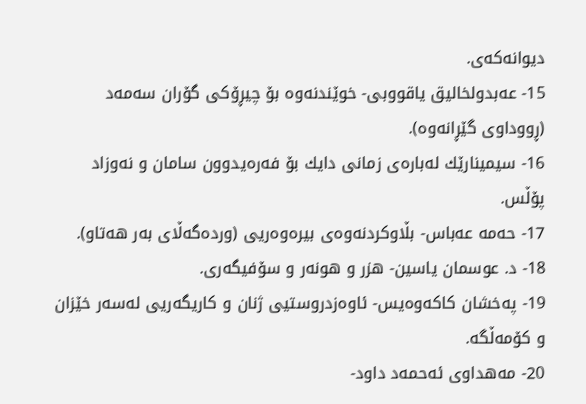دیوانەكەی.
15- عەبدولخالیق یاقووبی- خوێندنەوە بۆ چیڕۆكی گۆران سەمەد (ڕووداوی گێڕانەوە).
16- سیمینارێك لەبارەی زمانی دایك بۆ فەرەیدوون سامان و نەوزاد پۆڵس.
17- حەمە عەباس- بڵاوكردنەوەی بیرەوەریی (وردەگەڵای بەر هەتاو).
18- د. عوسمان یاسین- هزر و هونەر و سۆفیگەری.
19- پەخشان كاكەوەیس- ئاوەزدروستیی ژنان و كاریگەریی لەسەر خێزان و كۆمەڵگە.
20- مەهداوی ئەحمەد داود-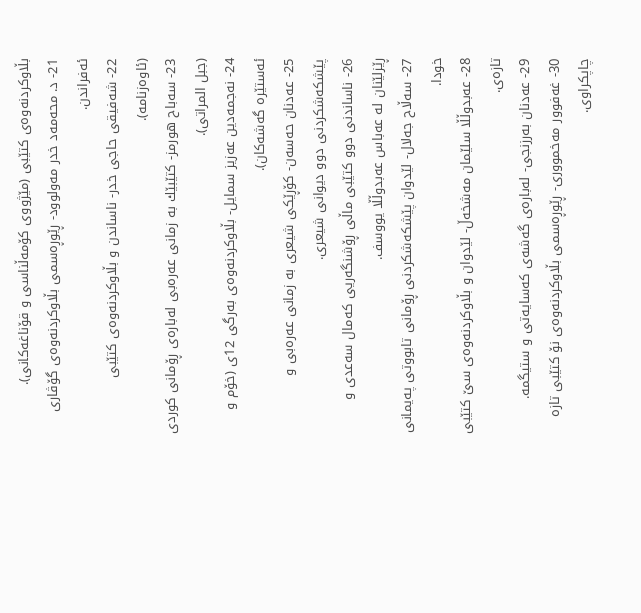بڵاوكردنەوەی كتێبی (مێژووی كۆمەڵناسی و قۆناغەكانی).
21- د. محەمەد خدر مەولوود- ڕێوڕەسمی بڵاوكردنەوەی گۆڤاری ئەفراندن.
22- شەفیقی حاجی خدر- ناساندن و بڵاوكردنەوەی كتێبی (ئاوەزنامە).
23- سەباح هورمز- كتێبێك بە زمانی عەرەبی لەبارەی ڕۆمانی كوردی (جبل المراتی).
24- نەجمەدین عەزیز سمایل- بڵاوكردنەوەی بەرگی 12ی (خۆم و ئەستێرە گەشەكان).
25- عەدنان حەسەن- كۆڕێكی شیعری بە زمانی عەرەبی و پێشكەشكردنی دوو دیوانی شیعری.
26- ناساندنی دوو كتێبی ماڵی ڕۆشنگەریی كەمال سەعدی و ڕێزلێنان لە عەباس عەبدوڵڵا یووسف.
27- سەڵاح جەلال- لێدوان پێشكەشكردنی ڕۆمانی تابووتی پەیمانی خودا.
28- عەبدوڵڵا سلێمان مەشخەڵ- لێدوان و بڵاوكردنەوەی سێ كتێبی تازەی.
29- عەدنان بەرزنجی- لەبارەی گەشەی كەسایەتی و ستیگمە.
30- غەفوور مەخمووری- ڕێوڕەسمی بڵاوكردنەوەی نۆ كتێبی تازە چاپكراوی.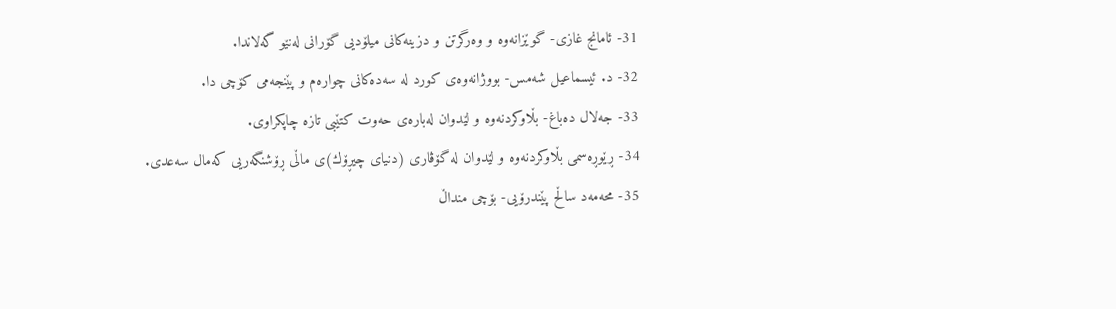31- ئامانج غازی- گوێزانەوە و وەرگرتن و دزینەكانی میلۆدیی گۆرانی لەنێو گەلاندا.
32- د. ئیسماعیل شەمس- بووژانەوەی كورد لە سەدەكانی چوارەم و پێنجەمی كۆچی دا.
33- جەلال دەباغ- بڵاوكردنەوە و لێدوان لەبارەی حەوت كتێبی تازە چاپكراوی.
34- ڕێوڕەسمی بڵاوكردنەوە و لێدوان لە گۆڤاری (دنیای چیڕۆك)ی ماڵی ڕۆشنگەریی كەمال سەعدی.
35- محەمەد ساڵح پێندرۆیی- بۆچی منداڵ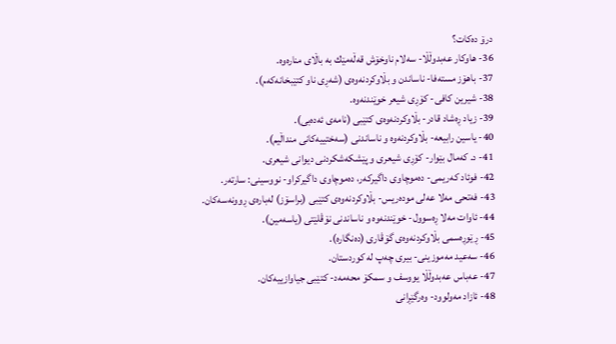درۆ دەكات؟
36- هاوكار عەبدوڵڵا- سەلام ناوخۆش قەڵەمێك بە باڵای منارەوە.
37- باهۆز مستەفا- ناساندن و بڵاوكردنەوەی (شەڕی ناو كتێبخانەكەم).
38- شیرین كافی- كۆڕی شیعر خوێندنەوە.
39- زیاد ڕەشاد قادر- بڵاوكردنەوەی كتێبی (نامەی ئەدەبی).
40- یاسین رابیعە- بڵاوكردنەوە و ناساندنی (سەختییەكانی منداڵیم).
41- د. كەمال بێوار- كۆڕی شیعری و پێشكەشكردنی دیوانی شیعری.
42- فوئاد كەریمی- دەموچاوی داگیركەر، دەموچاوی داگیركراو- نووسینی: سارتەر.
43- فەتحی مەلا عەلی مودەریس- بڵاوكردنەوەی كتێبی (براسۆز) لەبارەی ڕوونەسەكان.
44- ئاوات مەلا ڕەسوول- خوێندنەوە و ناساندنی نۆڤلێتی (یاسەمین).
45- ڕێوڕەسمی بڵاوكردنەوەی گۆڤاری (دەنگارە).
46- سەعید مەموزینی- بیری چەپ لە كوردستان.
47- عەباس عەبدوڵڵا یووسف و سمكۆ محەمەد- كتێبی جیاوازییەكان.
48- ئازاد مەولوود- وەرگێڕانی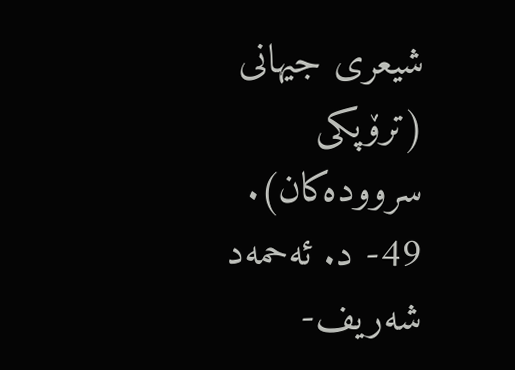شیعری جیهانی (ترۆپكی سروودەكان).
49- د. ئەحمەد شەریف-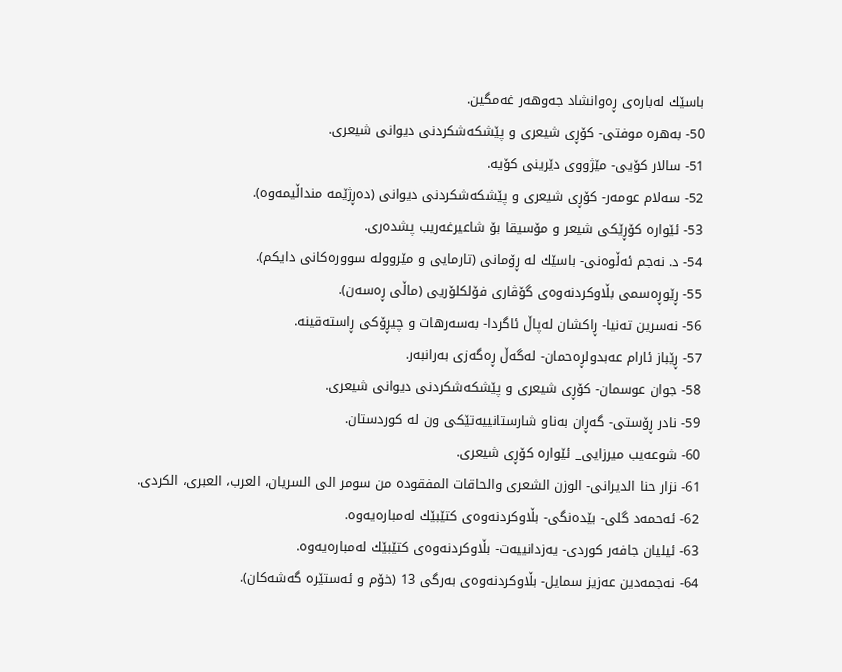باسێك لەبارەی ڕەوانشاد جەوهەر غەمگین.
50- بەهرە موفتی- كۆڕی شیعری و پێشكەشكردنی دیوانی شیعری.
51- سالار كۆیی- مێژووی دێرینی كۆیە.
52- سەلام عومەر- كۆڕی شیعری و پێشكەشكردنی دیوانی (دەڕژێمە منداڵیمەوە).
53- ئێوارە كۆڕێكی شیعر و مۆسیقا بۆ شاعیرغەریب پشدەری.
54- د. نەجم ئەڵوەنی- باسێك لە ڕۆمانی (تارمایی و مێروولە سوورەكانی دایكم).
55- ڕێوڕەسمی بڵاوكردنەوەی گۆڤاری فۆلكلۆریی (ماڵی ڕەسەن).
56- نەسرین تەنیا- ڕاكشان لەپاڵ ئاگردا- بەسەرهات و چیڕۆكی ڕاستەقینە.
57- ڕێباز ئارام عەبدولڕەحمان- لەگەڵ ڕەگەزی بەرانبەر.
58- جوان عوسمان- كۆڕی شیعری و پێشكەشكردنی دیوانی شیعری.
59- نادر ڕۆستی- گەڕان بەناو شارستانییەتێكی ون لە كوردستان.
60- شوعەیب میرزایی_ ئێوارە كۆڕی شیعری.
61- نزار حنا الدیرانی- الوزن الشعری والحاقات المفقودە من سومر الی السریان، العرب، العبری، الكردی.
62- ئەحمەد گلی- بێدەنگی- بڵاوكردنەوەی كتێبێك لەمبارەیەوە.
63- ئیلیان جافەر كوردی- یەزدانییەت- بڵاوكردنەوەی كتێبێك لەمبارەیەوە.
64- نەجمەدین عەزیز سمایل- بڵاوكردنەوەی بەرگی 13 (خۆم و ئەستێرە گەشەكان).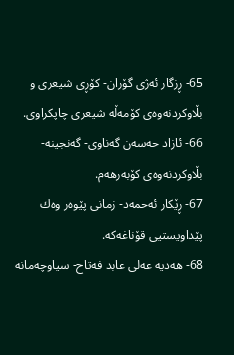65- ڕزگار ئەژی گۆران- كۆڕی شیعری و بڵاوكردنەوەی كۆمەڵە شیعری چاپكراوی.
66- ئازاد حەسەن گەناوی- گەنجینە- بڵاوكردنەوەی كۆبەرهەم.
67- ڕێكار ئەحمەد- زمانی پێوەر وەك پێداویستیی قۆناغەكە.
68- هەدیە عەلی عابد فەتاح- سیاوچەمانە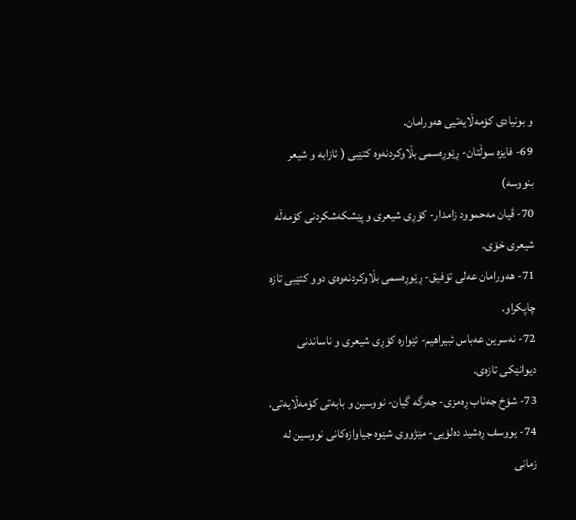و بونیادی كۆمەڵایەتیی هەورامان.
69- فایزە سوڵتان- ڕێوڕەسمی بڵاوكردنەوە كتێبی ( ئازابە و شیعر بنووسە)
70- ڤیان مەحموود زامدار- كۆڕی شیعری و پێشكەشكردنی كۆمەڵە شیعری خۆی.
71- هەورامان عەلی تۆفیق- ڕێوڕەسمی بڵاوكردنەوەی دوو كتێبی تازە چاپكراو.
72- نەسرین عەباس ئبیراهیم- ئێوارە كۆڕی شیعری و ناساندنی دیوانێكی تازەی.
73- شۆخ جەناب ڕەمزی- جەرگە گیان- نووسین و بابەتی كۆمەڵایەتی.
74- یووسف ڕەشید دەلۆیی- مێژووی شێوە جیاوازەكانی نووسین لە زمانی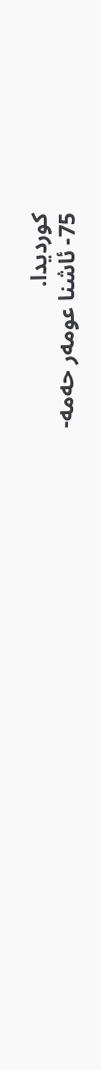كوردیدا.
75- ئاشنا عومەر حەمە-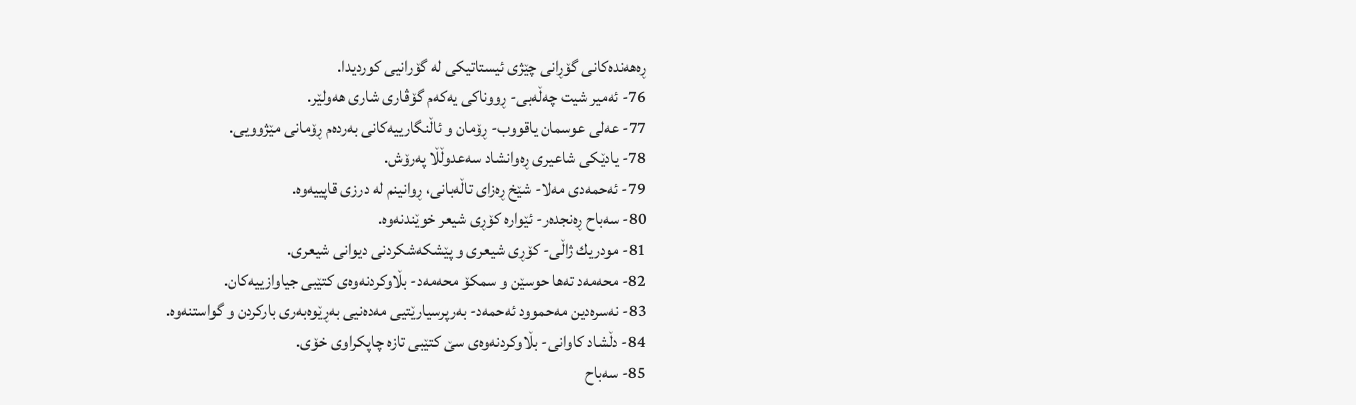ڕەهەندەكانی گۆڕانی چێژی ئیستاتیكی لە گۆرانیی كوردیدا.
76- ئەمیر شیت چەڵەبی- ڕووناكی یەكەم گۆڤاری شاری هەولێر.
77- عەلی عوسمان یاقووب- ڕۆمان و ئاڵنگارییەكانی بەردەم ڕۆمانی مێژوویی.
78- یادێكی شاعیری ڕەوانشاد سەعدوڵڵا پەرۆش.
79- ئەحمەدی مەلا- شێخ ڕەزای تاڵەبانی، ڕوانینم لە درزی قاپییەوە.
80- سەباح ڕەنجدەر- ئێوارە كۆڕی شیعر خوێندنەوە.
81- مودریك ژاڵی- كۆڕی شیعری و پێشكەشكردنی دیوانی شیعری.
82- محەمەد تەها حوسێن و سمكۆ محەمەد- بڵاوكردنەوەی كتێبی جیاوازییەكان.
83- نەسرەدین مەحموود ئەحمەد- بەرپرسیارێتیی مەدەنیی بەڕێوەبەری باركردن و گواستنەوە.
84- دڵشاد كاوانی- بڵاوكردنەوەی سێ كتێبی تازە چاپكراوی خۆی.
85- سەباح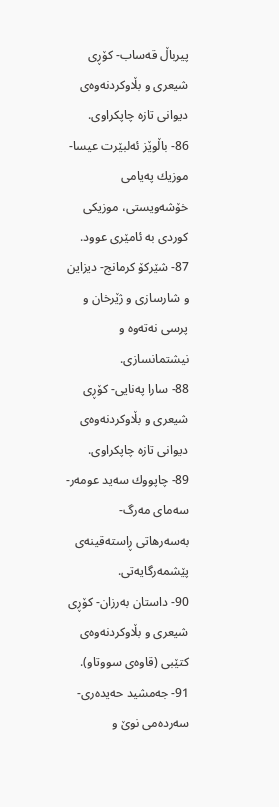پیرباڵ قەساب- كۆڕی شیعری و بڵاوكردنەوەی دیوانی تازە چاپكراوی.
86- باڵوێز ئەلبێرت عیسا- موزیك پەیامی خۆشەویستی، موزیكی كوردی بە ئامێری عوود.
87- شێركۆ كرمانج- دیزاین و شارسازی و ژێرخان و پرسی نەتەوە و نیشتمانسازی.
88- سارا پەنایی- كۆڕی شیعری و بڵاوكردنەوەی دیوانی تازە چاپكراوی.
89- چاپووك سەید عومەر- سەمای مەرگ- بەسەرهاتی ڕاستەقینەی پێشمەرگایەتی.
90- داستان بەرزان- كۆڕی شیعری و بڵاوكردنەوەی كتێبی (قاوەی سووتاو).
91- جەمشید حەیدەری- سەردەمی نوێ و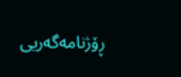ڕۆژنامەگەریی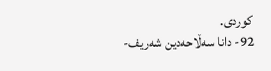كوردی.
92- دانا سەڵاحەدین شەریف-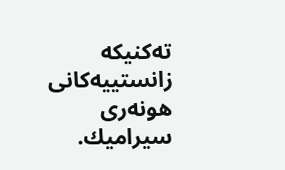تەكنیكە زانستییەكانی هونەری سیرامیك.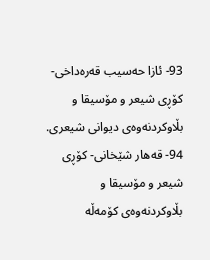93- ئازا حەسیب قەرەداخی- كۆڕی شیعر و مۆسیقا و بڵاوكردنەوەی دیوانی شیعری.
94- قەهار شێخانی- كۆڕی شیعر و مۆسیقا و بڵاوكردنەوەی كۆمەڵە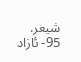شیعر.
95- ئازاد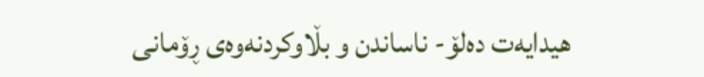هیدایەت دەلۆ- ناساندن و بڵاوكردنەوەی ڕۆمانی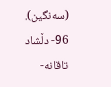(سەنگین).
96- دڵشاد تاقانە-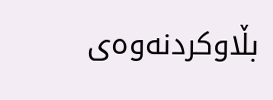بڵاوكردنەوەی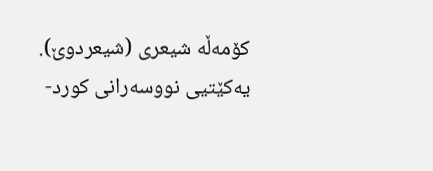كۆمەڵە شیعری (شیعردوێ).
یەكێتیی نووسەرانی كورد-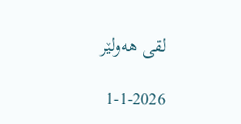لقی هەولێر

1-1-2026